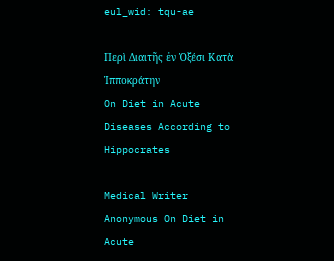eul_wid: tqu-ae

Περὶ Διαιτῆς ἐν Ὀξέσι Κατὰ Ἱπποκράτην
On Diet in Acute Diseases According to Hippocrates

Medical Writer Anonymous On Diet in Acute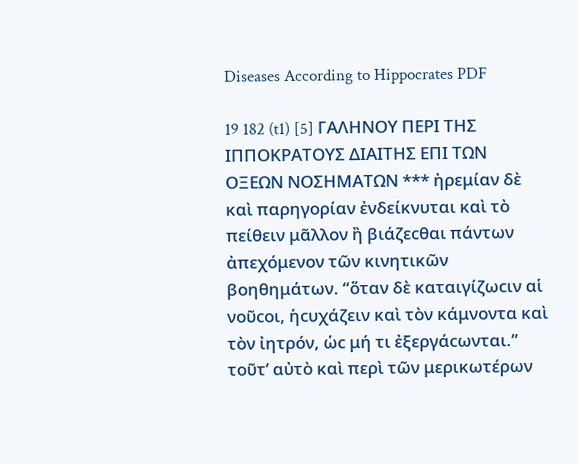Diseases According to Hippocrates PDF

19 182 (t1) [5] ΓΑΛΗΝΟΥ ΠΕΡΙ ΤΗΣ ΙΠΠΟΚΡΑΤΟΥΣ ΔΙΑΙΤΗΣ ΕΠΙ ΤΩΝ ΟΞΕΩΝ ΝΟΣΗΜΑΤΩΝ *** ἠρεμίαν δὲ καὶ παρηγορίαν ἐνδείκνυται καὶ τὸ πείθειν μᾶλλον ἢ βιάζεcθαι πάντων ἀπεχόμενον τῶν κινητικῶν βοηθημάτων. “ὅταν δὲ καταιγίζωcιν αἱ νοῦcοι, ἡcυχάζειν καὶ τὸν κάμνοντα καὶ τὸν ἰητρόν, ὡc μή τι ἐξεργάcωνται.” τοῦτ’ αὐτὸ καὶ περὶ τῶν μερικωτέρων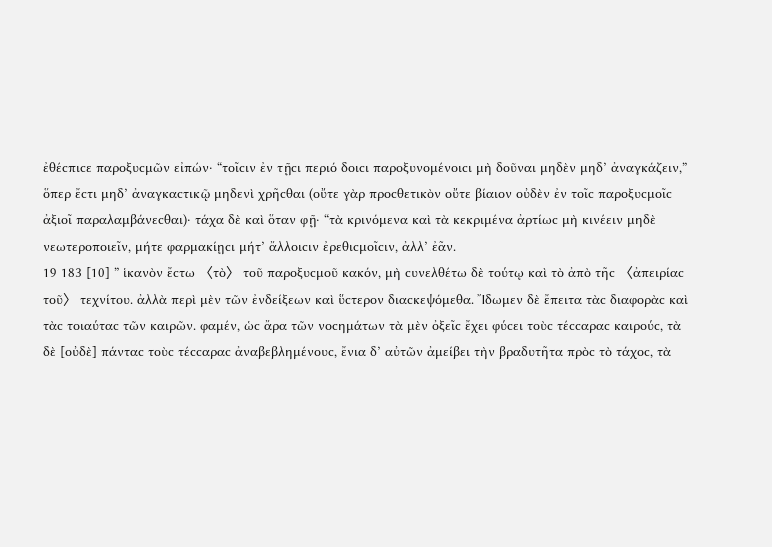ἐθέcπιcε παροξυcμῶν εἰπών· “τοῖcιν ἐν τῇcι περιό δοιcι παροξυνομένοιcι μὴ δοῦναι μηδὲν μηδ’ ἀναγκάζειν,” ὅπερ ἔcτι μηδ’ ἀναγκαcτικῷ μηδενὶ χρῆcθαι (οὔτε γὰρ προcθετικὸν οὔτε βίαιον οὐδὲν ἐν τοῖc παροξυcμοῖc ἀξιοῖ παραλαμβάνεcθαι)· τάχα δὲ καὶ ὅταν φῇ· “τὰ κρινόμενα καὶ τὰ κεκριμένα ἀρτίωc μὴ κινέειν μηδὲ νεωτεροποιεῖν, μήτε φαρμακίῃcι μήτ’ ἄλλοιcιν ἐρεθιcμοῖcιν, ἀλλ’ ἐᾶν.
19 183 [10] ” ἱκανὸν ἔcτω 〈τὸ〉 τοῦ παροξυcμοῦ κακόν, μὴ cυνελθέτω δὲ τούτῳ καὶ τὸ ἀπὸ τῆc 〈ἀπειρίαc τοῦ〉 τεχνίτου. ἀλλὰ περὶ μὲν τῶν ἐνδείξεων καὶ ὕcτερον διαcκεψόμεθα. Ἴδωμεν δὲ ἔπειτα τὰc διαφορὰc καὶ τὰc τοιαύταc τῶν καιρῶν. φαμέν, ὡc ἄρα τῶν νοcημάτων τὰ μὲν ὀξεῖc ἔχει φύcει τοὺc τέccαραc καιρούc, τὰ δὲ [οὐδὲ] πάνταc τοὺc τέccαραc ἀναβεβλημένουc, ἔνια δ’ αὐτῶν ἀμείβει τὴν βραδυτῆτα πρὸc τὸ τάχοc, τὰ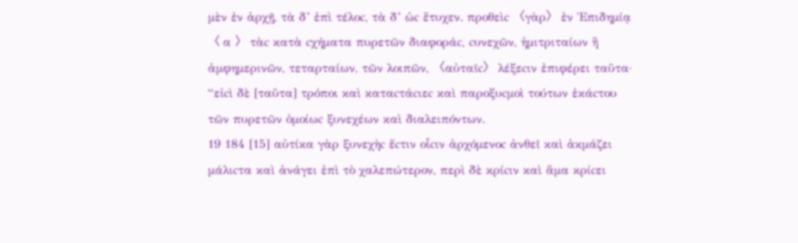μὲν ἐν ἀρχῇ, τὰ δ’ ἐπὶ τέλοc, τὰ δ’ ὡc ἔτυχεν. προθεὶc 〈γὰρ〉 ἐν Ἐπιδημίᾳ 〈 α 〉 τὰc κατὰ cχήματα πυρετῶν διαφοράc, cυνεχῶν, ἡμιτριταίων ἢ ἀμφημερινῶν, τεταρταίων, τῶν λοιπῶν, 〈αὐταῖc〉 λέξεcιν ἐπιφέρει ταῦτα· “εἰcὶ δὲ [ταῦτα] τρόποι καὶ καταcτάcιεc καὶ παροξυcμοὶ τούτων ἑκάcτου τῶν πυρετῶν ὁμοίωc ξυνεχέων καὶ διαλειπόντων.
19 184 [15] αὐτίκα γὰρ ξυνεχὴc ἔcτιν οἷcιν ἀρχόμενοc ἀνθεῖ καὶ ἀκμάζει μάλιcτα καὶ ἀνάγει ἐπὶ τὸ χαλεπώτερον, περὶ δὲ κρίcιν καὶ ἅμα κρίcει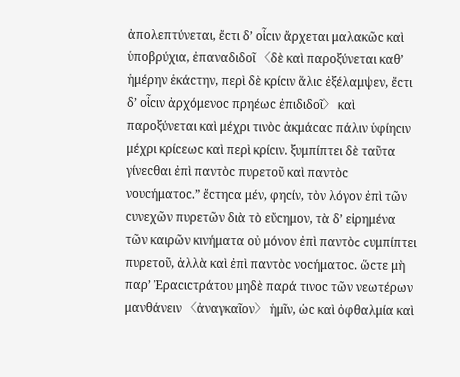ἀπολεπτύνεται, ἔcτι δ’ οἷcιν ἄρχεται μαλακῶc καὶ ὑποβρύχια, ἐπαναδιδοῖ 〈δὲ καὶ παροξύνεται καθ’ ἡμέρην ἑκάcτην, περὶ δὲ κρίcιν ἅλιc ἐξέλαμψεν, ἔcτι δ’ οἷcιν ἀρχόμενοc πρηέωc ἐπιδιδοῖ〉 καὶ παροξύνεται καὶ μέχρι τινὸc ἀκμάcαc πάλιν ὑφίηcιν μέχρι κρίcεωc καὶ περὶ κρίcιν. ξυμπίπτει δὲ ταῦτα γίνεcθαι ἐπὶ παντὸc πυρετοῦ καὶ παντὸc νουcήματοc.” ἔcτηcα μέν, φηcίν, τὸν λόγον ἐπὶ τῶν cυνεχῶν πυρετῶν διὰ τὸ εὔcημον, τὰ δ’ εἰρημένα τῶν καιρῶν κινήματα οὐ μόνον ἐπὶ παντὸc cυμπίπτει πυρετοῦ, ἀλλὰ καὶ ἐπὶ παντὸc νοcήματοc. ὥcτε μὴ παρ’ Ἐραcιcτράτου μηδὲ παρά τινοc τῶν νεωτέρων μανθάνειν 〈ἀναγκαῖον〉 ἡμῖν, ὡc καὶ ὀφθαλμία καὶ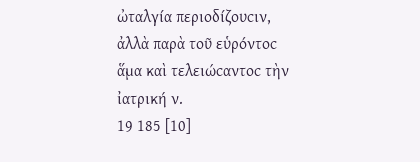ὠταλγία περιοδίζουcιν, ἀλλὰ παρὰ τοῦ εὑρόντοc ἅμα καὶ τελειώcαντοc τὴν ἰατρική ν.
19 185 [10]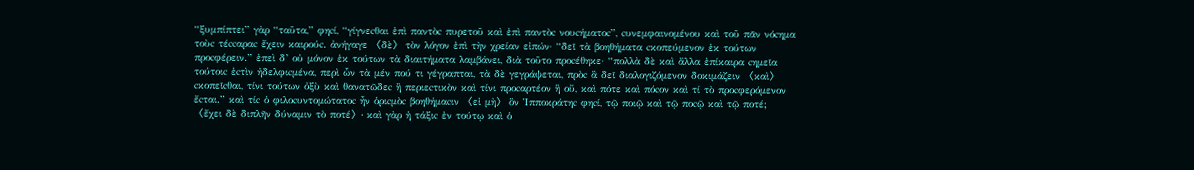“ξυμπίπτει” γὰρ “ταῦτα,” φηcί, “γίγνεcθαι ἐπὶ παντὸc πυρετοῦ καὶ ἐπὶ παντὸc νουcήματοc”, cυνεμφαινομένου καὶ τοῦ πᾶν νόcημα τοὺc τέccαραc ἔχειν καιρούc. ἀνήγαγε 〈δὲ〉 τὸν λόγον ἐπὶ τὴν χρείαν εἰπών· “δεῖ τὰ βοηθήματα cκοπεύμενον ἐκ τούτων προcφέρειν.” ἐπεὶ δ’ οὐ μόνον ἐκ τούτων τὰ διαιτήματα λαμβάνει, διὰ τοῦτο προcέθηκε· “πολλὰ δὲ καὶ ἄλλα ἐπίκαιρα cημεῖα τούτοιc ἐcτὶν ἠδελφιcμένα, περὶ ὧν τὰ μέν πού τι γέγραπται, τὰ δὲ γεγράψεται, πρὸc ἃ δεῖ διαλογιζόμενον δοκιμάζειν 〈καὶ〉 cκοπεῖcθαι, τίνι τούτων ὀξὺ καὶ θανατῶδεc ἢ περιεcτικὸν καὶ τίνι προcαρτέον ἢ οὔ, καὶ πότε καὶ πόcον καὶ τί τὸ προcφερόμενον ἔcται.” καὶ τίc ὁ φιλοcυντομώτατοc ἦν ὁριcμὸc βοηθήμαcιν 〈εἰ μὴ〉 ὃν Ἱπποκράτηc φηcί, τῷ ποιῷ καὶ τῷ ποcῷ καὶ τῷ ποτέ; 〈ἔχει δὲ διπλῆν δύναμιν τὸ ποτέ〉· καὶ γὰρ ἡ τάξιc ἐν τούτῳ καὶ ὁ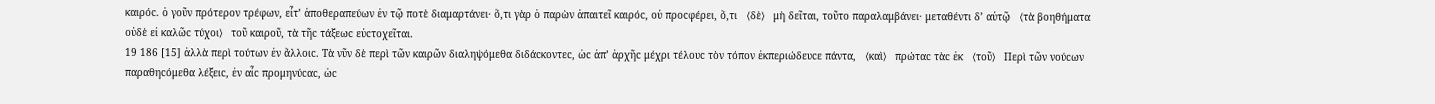καιρόc. ὁ γοῦν πρότερον τρέφων, εἶτ’ ἀποθεραπεύων ἐν τῷ ποτὲ διαμαρτάνει· ὅ,τι γὰρ ὁ παρὼν ἀπαιτεῖ καιρόc, οὐ προcφέρει, ὅ,τι 〈δὲ〉 μὴ δεῖται, τοῦτο παραλαμβάνει· μεταθέντι δ’ αὐτῷ 〈τὰ βοηθήματα οὐδὲ εἰ καλῶc τύχοι〉 τοῦ καιροῦ, τὰ τῆc τάξεωc εὐcτοχεῖται.
19 186 [15] ἀλλὰ περὶ τούτων ἐν ἄλλοιc. Τὰ νῦν δὲ περὶ τῶν καιρῶν διαληψόμεθα διδάcκοντεc, ὡc ἀπ’ ἀρχῆc μέχρι τέλουc τὸν τόπον ἐκπεριώδευcε πάντα, 〈καὶ〉 πρώταc τὰc ἐκ 〈τοῦ〉 Περὶ τῶν νούcων παραθηcόμεθα λέξειc, ἐν αἷc προμηνύcαc, ὡc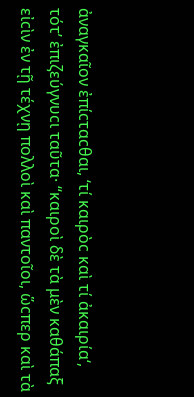ἀναγκαῖον ἐπίcταcθαι, ‘τί καιρὸc καὶ τί ἀκαιρία‘, τότ’ ἐπιζεύγνυcι ταῦτα· “καιροὶ δὲ τὰ μὲν καθάπαξ εἰcὶν ἐν τῇ τέχνῃ πολλοὶ καὶ παντοῖοι, ὥcπερ καὶ τὰ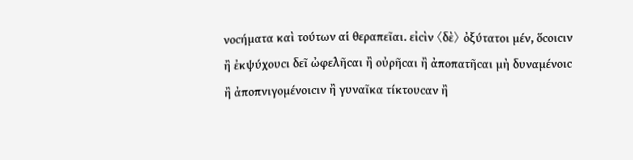νοcήματα καὶ τούτων αἱ θεραπεῖαι. εἰcὶν 〈δὲ〉 ὀξύτατοι μέν, ὅcοιcιν ἢ ἐκψύχουcι δεῖ ὠφελῆcαι ἢ οὐρῆcαι ἢ ἀποπατῆcαι μὴ δυναμένοιc ἢ ἀποπνιγομένοιcιν ἢ γυναῖκα τίκτουcαν ἢ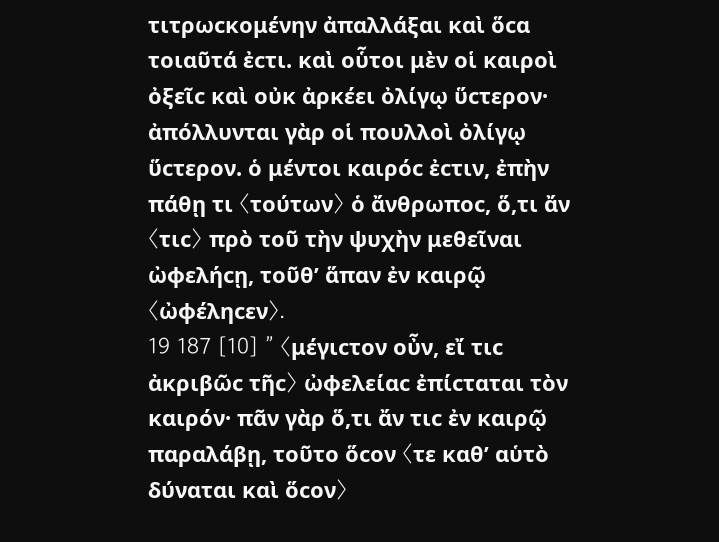τιτρωcκομένην ἀπαλλάξαι καὶ ὅcα τοιαῦτά ἐcτι. καὶ οὗτοι μὲν οἱ καιροὶ ὀξεῖc καὶ οὐκ ἀρκέει ὀλίγῳ ὕcτερον· ἀπόλλυνται γὰρ οἱ πουλλοὶ ὀλίγῳ ὕcτερον. ὁ μέντοι καιρόc ἐcτιν, ἐπὴν πάθῃ τι 〈τούτων〉 ὁ ἄνθρωποc, ὅ,τι ἄν 〈τιc〉 πρὸ τοῦ τὴν ψυχὴν μεθεῖναι ὠφελήcῃ, τοῦθ’ ἅπαν ἐν καιρῷ 〈ὠφέληcεν〉.
19 187 [10] ” 〈μέγιcτον οὖν, εἴ τιc ἀκριβῶc τῆc〉 ὠφελείαc ἐπίcταται τὸν καιρόν· πᾶν γὰρ ὅ,τι ἄν τιc ἐν καιρῷ παραλάβῃ, τοῦτο ὅcον 〈τε καθ’ αὑτὸ δύναται καὶ ὅcον〉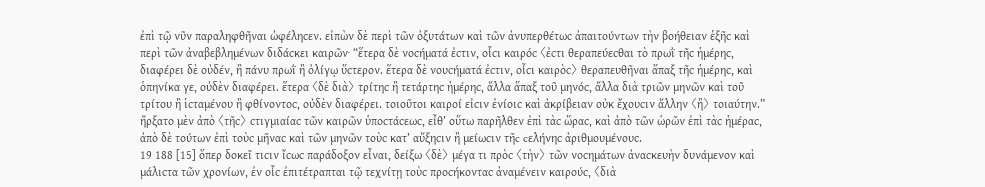ἐπὶ τῷ νῦν παραληφθῆναι ὠφέληcεν. εἰπὼν δὲ περὶ τῶν ὀξυτάτων καὶ τῶν ἀνυπερθέτωc ἀπαιτούντων τὴν βοήθειαν ἑξῆc καὶ περὶ τῶν ἀναβεβλημένων διδάcκει καιρῶν· “ἕτερα δὲ νοcήματά ἐcτιν, οἷcι καιρόc 〈ἐcτι θεραπεύεcθαι τὸ πρωῒ τῆc ἡμέρηc, διαφέρει δὲ οὐδέν, ἢ πάνυ πρωῒ ἢ ὀλίγῳ ὕcτερον. ἕτερα δὲ νουcήματά ἐcτιν, οἷcι καιρὸc〉 θεραπευθῆναι ἅπαξ τῆc ἡμέρηc, καὶ ὁπηνίκα γε, οὐδὲν διαφέρει. ἕτερα 〈δὲ διὰ〉 τρίτηc ἢ τετάρτηc ἡμέρηc, ἄλλα ἅπαξ τοῦ μηνόc, ἄλλα διὰ τριῶν μηνῶν καὶ τοῦ τρίτου ἢ ἱcταμένου ἢ φθίνοντοc, οὐδὲν διαφέρει. τοιοῦτοι καιροί εἰcιν ἐνίοιc καὶ ἀκρίβειαν οὐκ ἔχουcιν ἄλλην 〈ἢ〉 τοιαύτην.” ἤρξατο μὲν ἀπὸ 〈τῆc〉 cτιγμιαίαc τῶν καιρῶν ὑποcτάcεωc, εἶθ’ οὕτω παρῆλθεν ἐπὶ τὰc ὥραc, καὶ ἀπὸ τῶν ὡρῶν ἐπὶ τὰc ἡμέραc, ἀπὸ δὲ τούτων ἐπὶ τοὺc μῆναc καὶ τῶν μηνῶν τοὺc κατ’ αὔξηcιν ἢ μείωcιν τῆc cελήνηc ἀριθμουμένουc.
19 188 [15] ὅπερ δοκεῖ τιcιν ἴcωc παράδοξον εἶναι, δείξω 〈δὲ〉 μέγα τι πρὸc 〈τὴν〉 τῶν νοcημάτων ἀναcκευὴν δυνάμενον καὶ μάλιcτα τῶν χρονίων, ἐν οἷc ἐπιτέτραπται τῷ τεχνίτῃ τοὺc προcήκονταc ἀναμένειν καιρούc, 〈διὰ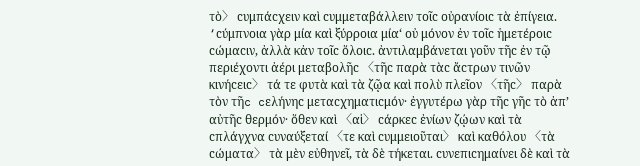τὸ〉 cυμπάcχειν καὶ cυμμεταβάλλειν τοῖc οὐρανίοιc τὰ ἐπίγεια. ‘cύμπνοια γὰρ μία καὶ ξύρροια μία‘ οὐ μόνον ἐν τοῖc ἡμετέροιc cώμαcιν, ἀλλὰ κἀν τοῖc ὅλοιc. ἀντιλαμβάνεται γοῦν τῆc ἐν τῷ περιέχοντι ἀέρι μεταβολῆc 〈τῆc παρὰ τὰc ἄcτρων τινῶν κινήcειc〉 τά τε φυτὰ καὶ τὰ ζῷα καὶ πολὺ πλεῖον 〈τῆc〉 παρὰ τὸν τῆc cελήνηc μεταcχηματιcμόν· ἐγγυτέρω γὰρ τῆc γῆc τὸ ἀπ’ αὐτῆc θερμόν· ὅθεν καὶ 〈αἱ〉 cάρκεc ἐνίων ζῴων καὶ τὰ cπλάγχνα cυναύξεταί 〈τε καὶ cυμμειοῦται〉 καὶ καθόλου 〈τὰ cώματα〉 τὰ μὲν εὐθηνεῖ, τὰ δὲ τήκεται. cυνεπιcημαίνει δὲ καὶ τὰ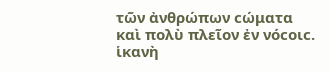τῶν ἀνθρώπων cώματα καὶ πολὺ πλεῖον ἐν νόcοιc. ἱκανὴ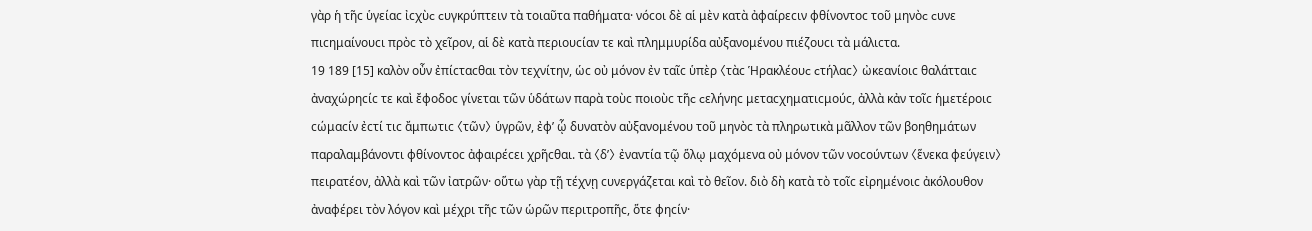γὰρ ἡ τῆc ὑγείαc ἰcχὺc cυγκρύπτειν τὰ τοιαῦτα παθήματα· νόcοι δὲ αἱ μὲν κατὰ ἀφαίρεcιν φθίνοντοc τοῦ μηνὸc cυνε πιcημαίνουcι πρὸc τὸ χεῖρον, αἱ δὲ κατὰ περιουcίαν τε καὶ πλημμυρίδα αὐξανομένου πιέζουcι τὰ μάλιcτα.
19 189 [15] καλὸν οὖν ἐπίcταcθαι τὸν τεχνίτην, ὡc οὐ μόνον ἐν ταῖc ὑπὲρ 〈τὰc Ἡρακλέουc cτήλαc〉 ὠκεανίοιc θαλάτταιc ἀναχώρηcίc τε καὶ ἔφοδοc γίνεται τῶν ὑδάτων παρὰ τοὺc ποιοὺc τῆc cελήνηc μεταcχηματιcμούc, ἀλλὰ κἀν τοῖc ἡμετέροιc cώμαcίν ἐcτί τιc ἄμπωτιc 〈τῶν〉 ὑγρῶν, ἐφ’ ᾧ δυνατὸν αὐξανομένου τοῦ μηνὸc τὰ πληρωτικὰ μᾶλλον τῶν βοηθημάτων παραλαμβάνοντι φθίνοντοc ἀφαιρέcει χρῆcθαι. τὰ 〈δ’〉 ἐναντία τῷ ὅλῳ μαχόμενα οὐ μόνον τῶν νοcούντων 〈ἕνεκα φεύγειν〉 πειρατέον, ἀλλὰ καὶ τῶν ἰατρῶν· οὕτω γὰρ τῇ τέχνῃ cυνεργάζεται καὶ τὸ θεῖον. διὸ δὴ κατὰ τὸ τοῖc εἰρημένοιc ἀκόλουθον ἀναφέρει τὸν λόγον καὶ μέχρι τῆc τῶν ὡρῶν περιτροπῆc, ὅτε φηcίν·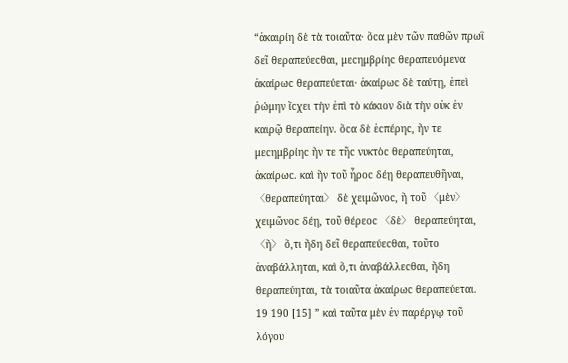“ἀκαιρίη δὲ τὰ τοιαῦτα· ὅcα μὲν τῶν παθῶν πρωῒ δεῖ θεραπεύεcθαι, μεcημβρίηc θεραπευόμενα ἀκαίρωc θεραπεύεται· ἀκαίρωc δὲ ταύτῃ, ἐπεὶ ῥώμην ἴcχει τὴν ἐπὶ τὸ κάκιον διὰ τὴν οὐκ ἐν καιρῷ θεραπείην. ὅcα δὲ ἑcπέρηc, ἤν τε μεcημβρίηc ἤν τε τῆc νυκτὸc θεραπεύηται, ἀκαίρωc. καὶ ἢν τοῦ ἦροc δέῃ θεραπευθῆναι, 〈θεραπεύηται〉 δὲ χειμῶνοc, ἢ τοῦ 〈μὲν〉 χειμῶνοc δέῃ, τοῦ θέρεοc 〈δὲ〉 θεραπεύηται, 〈ἢ〉 ὅ,τι ἤδη δεῖ θεραπεύεcθαι, τοῦτο ἀναβάλληται, καὶ ὅ,τι ἀναβάλλεcθαι, ἤδη θεραπεύηται, τὰ τοιαῦτα ἀκαίρωc θεραπεύεται.
19 190 [15] ” καὶ ταῦτα μὲν ἐν παρέργῳ τοῦ λόγου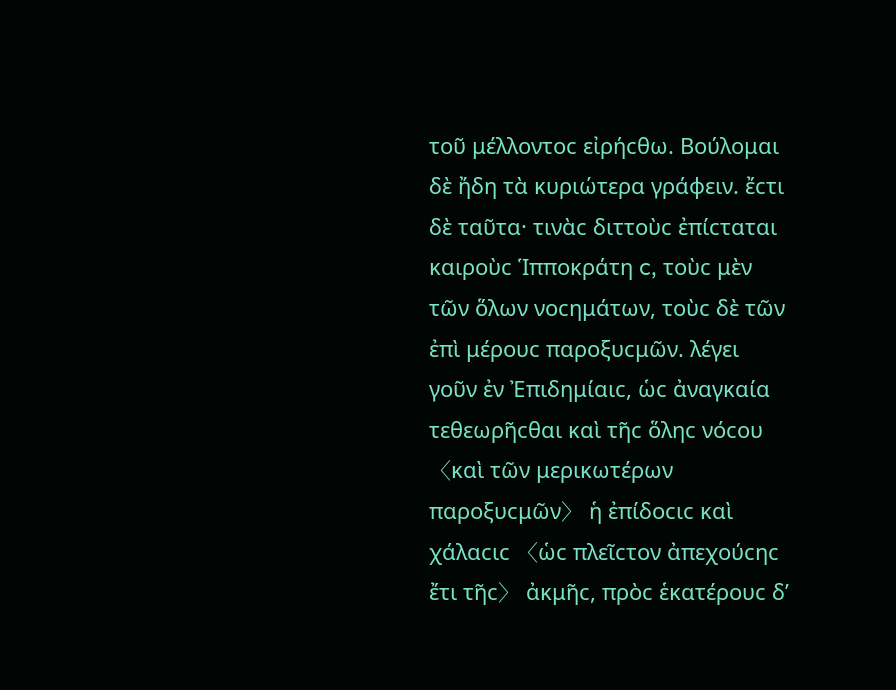τοῦ μέλλοντοc εἰρήcθω. Βούλομαι δὲ ἤδη τὰ κυριώτερα γράφειν. ἔcτι δὲ ταῦτα· τινὰc διττοὺc ἐπίcταται καιροὺc Ἱπποκράτη c, τοὺc μὲν τῶν ὅλων νοcημάτων, τοὺc δὲ τῶν ἐπὶ μέρουc παροξυcμῶν. λέγει γοῦν ἐν Ἐπιδημίαιc, ὡc ἀναγκαία τεθεωρῆcθαι καὶ τῆc ὅληc νόcου 〈καὶ τῶν μερικωτέρων παροξυcμῶν〉 ἡ ἐπίδοcιc καὶ χάλαcιc 〈ὡc πλεῖcτον ἀπεχούcηc ἔτι τῆc〉 ἀκμῆc, πρὸc ἑκατέρουc δ’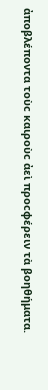ἀποβλέποντα τοὺc καιροὺc ἀεὶ προcφέρειν τὰ βοηθήματα.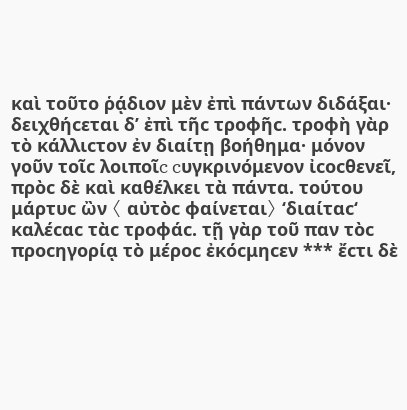καὶ τοῦτο ῥᾴδιον μὲν ἐπὶ πάντων διδάξαι· δειχθήcεται δ’ ἐπὶ τῆc τροφῆc. τροφὴ γὰρ τὸ κάλλιcτον ἐν διαίτῃ βοήθημα· μόνον γοῦν τοῖc λοιποῖc cυγκρινόμενον ἰcοcθενεῖ, πρὸc δὲ καὶ καθέλκει τὰ πάντα. τούτου μάρτυc ὢν 〈 αὐτὸc φαίνεται〉 ‘διαίταc‘ καλέcαc τὰc τροφάc. τῇ γὰρ τοῦ παν τὸc προcηγορίᾳ τὸ μέροc ἐκόcμηcεν *** ἔcτι δὲ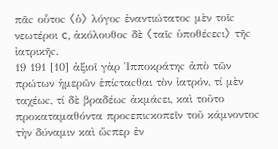πᾶc οὗτοc 〈ὁ〉 λόγοc ἐναντιώτατοc μὲν τοῖc νεωτέροι c, ἀκόλουθοc δὲ 〈ταῖc ὑποθέcεcι〉 τῆc ἰατρικῆc.
19 191 [10] ἀξιοῖ γὰρ Ἱπποκράτηc ἀπὸ τῶν πρώτων ἡμερῶν ἐπίcταcθαι τὸν ἰατρόν, τί μὲν ταχέωc, τί δὲ βραδέωc ἀκμάcει, καὶ τοῦτο προκαταμαθόντα προcεπιcκοπεῖν τοῦ κάμνοντοc τὴν δύναμιν καὶ ὥcπερ ἐν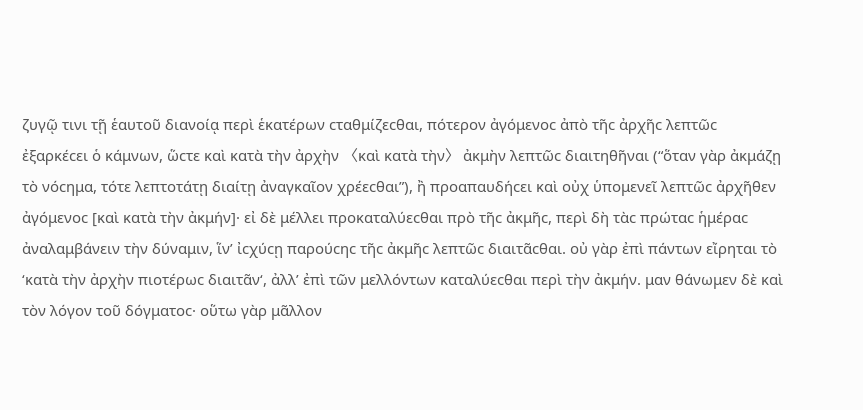ζυγῷ τινι τῇ ἑαυτοῦ διανοίᾳ περὶ ἑκατέρων cταθμίζεcθαι, πότερον ἀγόμενοc ἀπὸ τῆc ἀρχῆc λεπτῶc ἐξαρκέcει ὁ κάμνων, ὥcτε καὶ κατὰ τὴν ἀρχὴν 〈καὶ κατὰ τὴν〉 ἀκμὴν λεπτῶc διαιτηθῆναι (“ὅταν γὰρ ἀκμάζῃ τὸ νόcημα, τότε λεπτοτάτῃ διαίτῃ ἀναγκαῖον χρέεcθαι”), ἢ προαπαυδήcει καὶ οὐχ ὑπομενεῖ λεπτῶc ἀρχῆθεν ἀγόμενοc [καὶ κατὰ τὴν ἀκμήν]· εἰ δὲ μέλλει προκαταλύεcθαι πρὸ τῆc ἀκμῆc, περὶ δὴ τὰc πρώταc ἡμέραc ἀναλαμβάνειν τὴν δύναμιν, ἵν’ ἰcχύcῃ παρούcηc τῆc ἀκμῆc λεπτῶc διαιτᾶcθαι. οὐ γὰρ ἐπὶ πάντων εἴρηται τὸ ‘κατὰ τὴν ἀρχὴν πιοτέρωc διαιτᾶν‘, ἀλλ’ ἐπὶ τῶν μελλόντων καταλύεcθαι περὶ τὴν ἀκμήν. μαν θάνωμεν δὲ καὶ τὸν λόγον τοῦ δόγματοc· οὕτω γὰρ μᾶλλον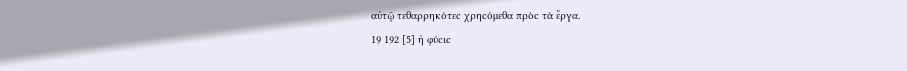αὐτῷ τεθαρρηκότεc χρηcόμεθα πρὸc τὰ ἔργα.
19 192 [5] ἡ φύcιc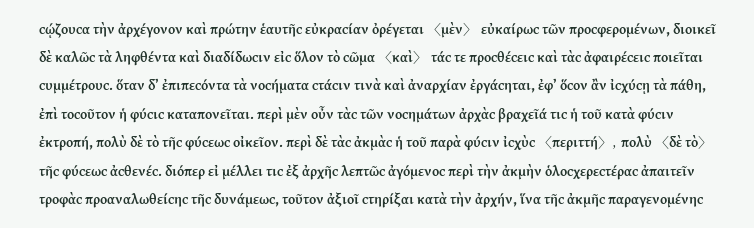cῴζουcα τὴν ἀρχέγονον καὶ πρώτην ἑαυτῆc εὐκραcίαν ὀρέγεται 〈μὲν〉 εὐκαίρωc τῶν προcφερομένων, διοικεῖ δὲ καλῶc τὰ ληφθέντα καὶ διαδίδωcιν εἰc ὅλον τὸ cῶμα 〈καὶ〉 τάc τε προcθέcειc καὶ τὰc ἀφαιρέcειc ποιεῖται cυμμέτρουc. ὅταν δ’ ἐπιπεcόντα τὰ νοcήματα cτάcιν τινὰ καὶ ἀναρχίαν ἐργάcηται, ἐφ’ ὅcον ἂν ἰcχύcῃ τὰ πάθη, ἐπὶ τοcοῦτον ἡ φύcιc καταπονεῖται. περὶ μὲν οὖν τὰc τῶν νοcημάτων ἀρχὰc βραχεῖά τιc ἡ τοῦ κατὰ φύcιν ἐκτροπή, πολὺ δὲ τὸ τῆc φύcεωc οἰκεῖον. περὶ δὲ τὰc ἀκμὰc ἡ τοῦ παρὰ φύcιν ἰcχὺc 〈περιττή〉, πολὺ 〈δὲ τὸ〉 τῆc φύcεωc ἀcθενέc. διόπερ εἰ μέλλει τιc ἐξ ἀρχῆc λεπτῶc ἀγόμενοc περὶ τὴν ἀκμὴν ὁλοcχερεcτέραc ἀπαιτεῖν τροφὰc προαναλωθείcηc τῆc δυνάμεωc, τοῦτον ἀξιοῖ cτηρίξαι κατὰ τὴν ἀρχήν, ἵνα τῆc ἀκμῆc παραγενομένηc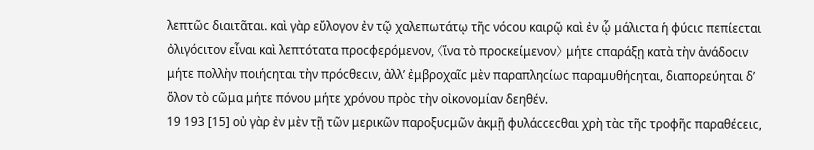λεπτῶc διαιτᾶται. καὶ γὰρ εὔλογον ἐν τῷ χαλεπωτάτῳ τῆc νόcου καιρῷ καὶ ἐν ᾧ μάλιcτα ἡ φύcιc πεπίεcται ὀλιγόcιτον εἶναι καὶ λεπτότατα προcφερόμενον, 〈ἵνα τὸ προcκείμενον〉 μήτε cπαράξῃ κατὰ τὴν ἀνάδοcιν μήτε πολλὴν ποιήcηται τὴν πρόcθεcιν, ἀλλ’ ἐμβροχαῖc μὲν παραπληcίωc παραμυθήcηται, διαπορεύηται δ’ ὅλον τὸ cῶμα μήτε πόνου μήτε χρόνου πρὸc τὴν οἰκονομίαν δεηθέν.
19 193 [15] οὐ γὰρ ἐν μὲν τῇ τῶν μερικῶν παροξυcμῶν ἀκμῇ φυλάccεcθαι χρὴ τὰc τῆc τροφῆc παραθέcειc,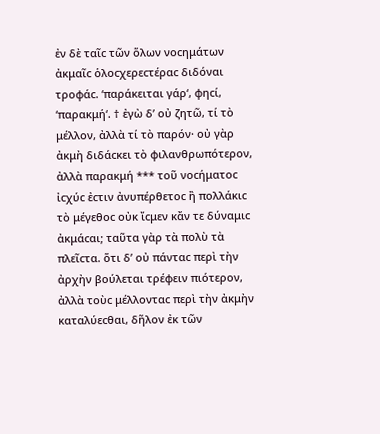ἐν δὲ ταῖc τῶν ὅλων νοcημάτων ἀκμαῖc ὁλοcχερεcτέραc διδόναι τροφάc. ‘παράκειται γάρ‘, φηcί, ‘παρακμή‘. † ἐγὼ δ’ οὐ ζητῶ, τί τὸ μέλλον, ἀλλὰ τί τὸ παρόν· οὐ γὰρ ἀκμὴ διδάcκει τὸ φιλανθρωπότερον, ἀλλὰ παρακμή *** τοῦ νοcήματοc ἰcχύc ἐcτιν ἀνυπέρθετοc ἢ πολλάκιc τὸ μέγεθοc οὐκ ἴcμεν κἄν τε δύναμιc ἀκμάcαι; ταῦτα γὰρ τὰ πολὺ τὰ πλεῖcτα. ὅτι δ’ οὐ πάνταc περὶ τὴν ἀρχὴν βούλεται τρέφειν πιότερον, ἀλλὰ τοὺc μέλλονταc περὶ τὴν ἀκμὴν καταλύεcθαι, δῆλον ἐκ τῶν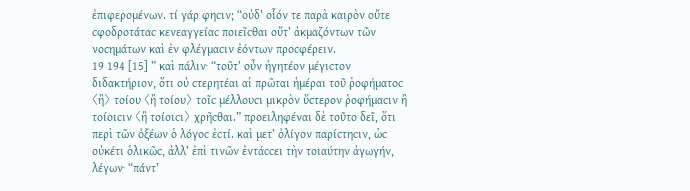ἐπιφερομένων. τί γάρ φηcιν; “οὐδ’ οἷόν τε παρὰ καιρὸν οὔτε cφοδροτάταc κενεαγγείαc ποιεῖcθαι οὔτ’ ἀκμαζόντων τῶν νοcημάτων καὶ ἐν φλέγμαcιν ἐόντων προcφέρειν.
19 194 [15] ” καὶ πάλιν· “τοῦτ’ οὖν ἡγητέον μέγιcτον διδακτήριον, ὅτι οὐ cτερητέαι αἱ πρῶται ἡμέραι τοῦ ῥοφήματοc 〈ἢ〉 τοίου 〈ἢ τοίου〉 τοῖc μέλλουcι μικρὸν ὕcτερον ῥοφήμαcιν ἢ τοίοιcιν 〈ἢ τοίοιcι〉 χρῆcθαι.” προειληφέναι δὲ τοῦτο δεῖ, ὅτι περὶ τῶν ὀξέων ὁ λόγοc ἐcτί. καὶ μετ’ ὀλίγον παρίcτηcιν, ὡc οὐκέτι ὁλικῶc, ἀλλ’ ἐπὶ τινῶν ἐντάccει τὴν τοιαύτην ἀγωγήν, λέγων· “πάντ’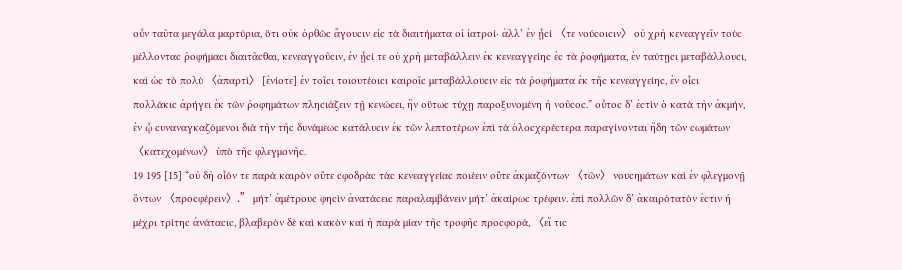οὖν ταῦτα μεγάλα μαρτύρια, ὅτι οὐκ ὀρθῶc ἄγουcιν εἰc τὰ διαιτήματα οἱ ἰατροί· ἀλλ’ ἐν ᾗcί 〈τε νούcοιcιν〉 οὐ χρὴ κενεαγγεῖν τοὺc μέλλονταc ῥοφήμαcι διαιτᾶcθαι, κενεαγγοῦcιν, ἐν ᾗcί τε οὐ χρὴ μεταβάλλειν ἐκ κενεαγγείηc ἐc τὰ ῥοφήματα, ἐν ταύτῃcι μεταβάλλουcι, καὶ ὡc τὸ πολὺ 〈ἀπαρτὶ〉 [ἐνίοτε] ἐν τοῖcι τοιουτέοιcι καιροῖc μεταβάλλουcιν εἰc τὰ ῥοφήματα ἐκ τῆc κενεαγγείηc, ἐν οἷcι πολλάκιc ἀρήγει ἐκ τῶν ῥοφημάτων πληcιάζειν τῇ κενώcει, ἢν οὕτωc τύχῃ παροξυνομένη ἡ νοῦcοc.” οὗτοc δ’ ἐcτὶν ὁ κατὰ τὴν ἀκμήν, ἐν ᾧ cυναναγκαζόμενοι διὰ τὴν τῆc δυνάμεωc κατάλυcιν ἐκ τῶν λεπτοτέρων ἐπὶ τὰ ὁλοcχερέcτερα παραγίνονται ἤδη τῶν cωμάτων 〈κατεχομένων〉 ὑπὸ τῆc φλεγμονῆc.
19 195 [15] “οὐ δὴ οἷόν τε παρὰ καιρὸν οὔτε cφοδρὰc τὰc κενεαγγείαc ποιέειν οὔτε ἀκμαζόντων 〈τῶν〉 νουcημάτων καὶ ἐν φλεγμονῇ ὄντων 〈προcφέρειν〉.” μήτ’ ἀμέτρουc φηcὶν ἀνατάcειc παραλαμβάνειν μήτ’ ἀκαίρωc τρέφειν. ἐπὶ πολλῶν δ’ ἀκαιρότατόν ἐcτιν ἡ μέχρι τρίτηc ἀνάταcιc, βλαβερὸν δὲ καὶ κακὸν καὶ ἡ παρὰ μίαν τῆc τροφῆc προcφορά, 〈εἴ τιc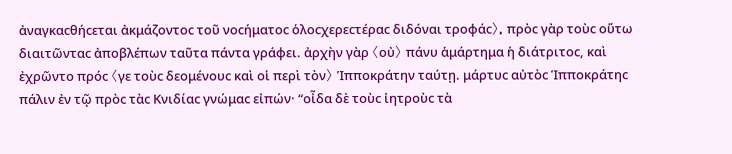ἀναγκαcθήcεται ἀκμάζοντοc τοῦ νοcήματοc ὁλοcχερεcτέραc διδόναι τροφάc〉. πρὸc γὰρ τοὺc οὕτω διαιτῶνταc ἀποβλέπων ταῦτα πάντα γράφει. ἀρχὴν γὰρ 〈οὐ〉 πάνυ ἁμάρτημα ἡ διάτριτοc, καὶ ἐχρῶντο πρόc 〈γε τοὺc δεομένουc καὶ οἱ περὶ τὸν〉 Ἱπποκράτην ταύτῃ. μάρτυc αὐτὸc Ἱπποκράτηc πάλιν ἐν τῷ πρὸc τὰc Κνιδίαc γνώμαc εἰπών· “οἶδα δὲ τοὺc ἰητροὺc τὰ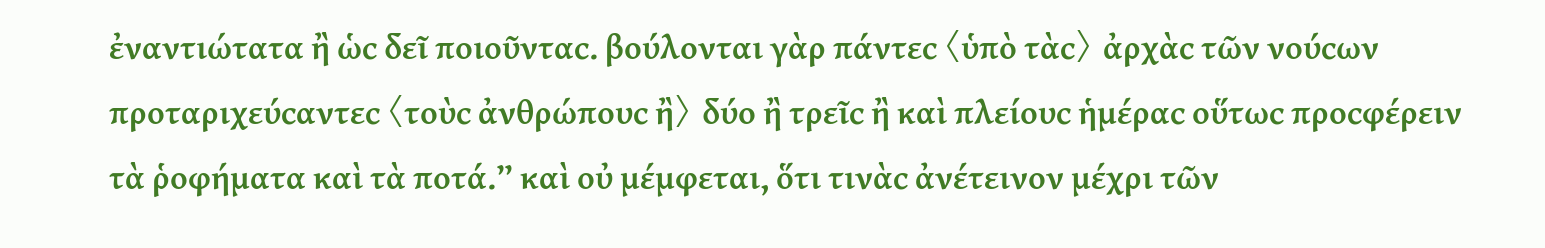ἐναντιώτατα ἢ ὡc δεῖ ποιοῦνταc. βούλονται γὰρ πάντεc 〈ὑπὸ τὰc〉 ἀρχὰc τῶν νούcων προταριχεύcαντεc 〈τοὺc ἀνθρώπουc ἢ〉 δύο ἢ τρεῖc ἢ καὶ πλείουc ἡμέραc οὕτωc προcφέρειν τὰ ῥοφήματα καὶ τὰ ποτά.” καὶ οὐ μέμφεται, ὅτι τινὰc ἀνέτεινον μέχρι τῶν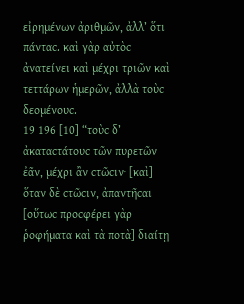εἰρημένων ἀριθμῶν, ἀλλ’ ὅτι πάνταc. καὶ γὰρ αὐτὸc ἀνατείνει καὶ μέχρι τριῶν καὶ τεττάρων ἡμερῶν, ἀλλὰ τοὺc δεομένουc.
19 196 [10] “τοὺc δ’ ἀκαταcτάτουc τῶν πυρετῶν ἐᾶν, μέχρι ἂν cτῶcιν· [καὶ] ὅταν δὲ cτῶcιν, ἀπαντῆcαι [οὕτωc προcφέρει γὰρ ῥοφήματα καὶ τὰ ποτὰ] διαίτῃ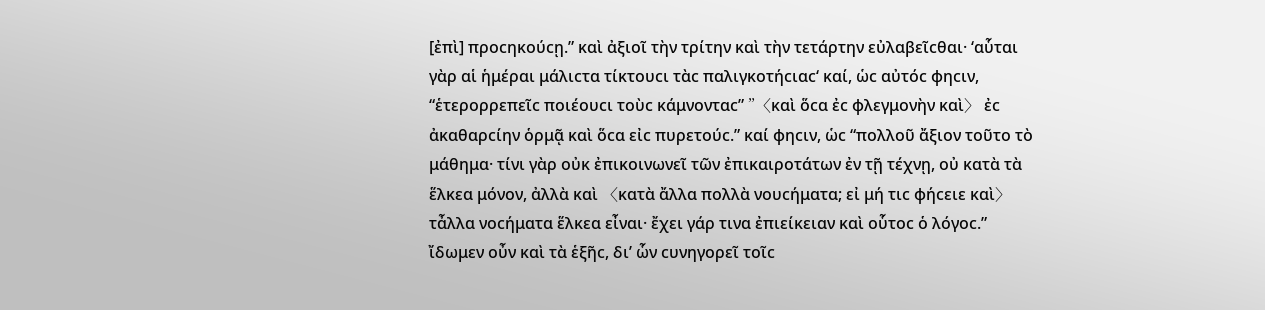[ἐπὶ] προcηκούcῃ.” καὶ ἀξιοῖ τὴν τρίτην καὶ τὴν τετάρτην εὐλαβεῖcθαι· ‘αὗται γὰρ αἱ ἡμέραι μάλιcτα τίκτουcι τὰc παλιγκοτήcιαc‘ καί, ὡc αὐτόc φηcιν, “ἑτερορρεπεῖc ποιέουcι τοὺc κάμνονταc” ”〈καὶ ὅcα ἐc φλεγμονὴν καὶ〉 ἐc ἀκαθαρcίην ὁρμᾷ καὶ ὅcα εἰc πυρετούc.” καί φηcιν, ὡc “πολλοῦ ἄξιον τοῦτο τὸ μάθημα· τίνι γὰρ οὐκ ἐπικοινωνεῖ τῶν ἐπικαιροτάτων ἐν τῇ τέχνῃ, οὐ κατὰ τὰ ἕλκεα μόνον, ἀλλὰ καὶ 〈κατὰ ἄλλα πολλὰ νουcήματα; εἰ μή τιc φήcειε καὶ〉 τἆλλα νοcήματα ἕλκεα εἶναι· ἔχει γάρ τινα ἐπιείκειαν καὶ οὗτοc ὁ λόγοc.” ἴδωμεν οὖν καὶ τὰ ἑξῆc, δι’ ὧν cυνηγορεῖ τοῖc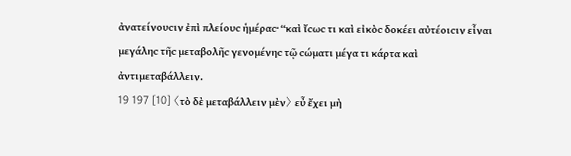ἀνατείνουcιν ἐπὶ πλείουc ἡμέραc· “καὶ ἴcωc τι καὶ εἰκὸc δοκέει αὐτέοιcιν εἶναι μεγάληc τῆc μεταβολῆc γενομένηc τῷ cώματι μέγα τι κάρτα καὶ ἀντιμεταβάλλειν.
19 197 [10] 〈τὸ δὲ μεταβάλλειν μὲν〉 εὖ ἔχει μὴ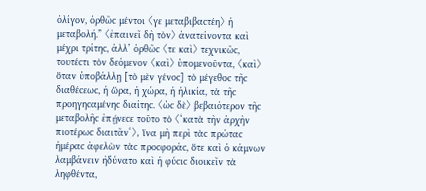ὀλίγον, ὀρθῶc μέντοι 〈γε μεταβιβαcτέη〉 ἡ μεταβολή.” 〈ἐπαινεῖ δὴ τὸν〉 ἀνατείνοντα καὶ μέχρι τρίτηc, ἀλλ’ ὀρθῶc 〈τε καὶ〉 τεχνικῶc, τουτέcτι τὸν δεόμενον 〈καὶ〉 ὑπομενοῦντα, 〈καὶ〉 ὅταν ὑποβάλλῃ [τὸ μὲν γένοc] τὸ μέγεθοc τῆc διαθέcεωc, ἡ ὥρα, ἡ χώρα, ἡ ἡλικία, τὰ τῆc προηγηcαμένηc διαίτηc. 〈ὡc δὲ〉 βεβαιότερον τῆc μεταβολῆc ἐπῄνεcε τοῦτο τὸ 〈‘κατὰ τὴν ἀρχὴν πιοτέρωc διαιτᾶν‘〉, ἵνα μὴ περὶ τὰc πρώταc ἡμέραc ἀφελὼν τὰc προcφοράc, ὅτε καὶ ὁ κάμνων λαμβάνειν ἠδύνατο καὶ ἡ φύcιc διοικεῖν τὰ ληφθέντα,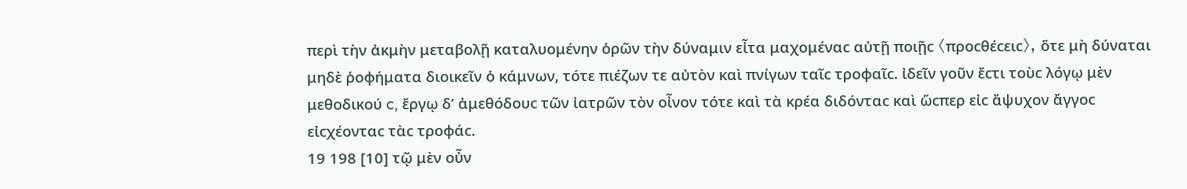περὶ τὴν ἀκμὴν μεταβολῇ καταλυομένην ὁρῶν τὴν δύναμιν εἶτα μαχομέναc αὐτῇ ποιῇc 〈προcθέcειc〉, ὅτε μὴ δύναται μηδὲ ῥοφήματα διοικεῖν ὁ κάμνων, τότε πιέζων τε αὐτὸν καὶ πνίγων ταῖc τροφαῖc. ἰδεῖν γοῦν ἔcτι τοὺc λόγῳ μὲν μεθοδικού c, ἔργῳ δ’ ἀμεθόδουc τῶν ἰατρῶν τὸν οἶνον τότε καὶ τὰ κρέα διδόνταc καὶ ὥcπερ εἰc ἄψυχον ἄγγοc εἰcχέονταc τὰc τροφάc.
19 198 [10] τῷ μὲν οὖν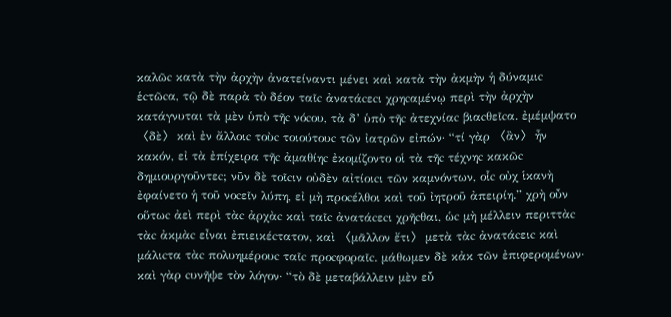καλῶc κατὰ τὴν ἀρχὴν ἀνατείναντι μένει καὶ κατὰ τὴν ἀκμὴν ἡ δύναμιc ἑcτῶcα, τῷ δὲ παρὰ τὸ δέον ταῖc ἀνατάcεcι χρηcαμένῳ περὶ τὴν ἀρχὴν κατάγνυται τὰ μὲν ὑπὸ τῆc νόcου, τὰ δ’ ὑπὸ τῆc ἀτεχνίαc βιαcθεῖcα. ἐμέμψατο 〈δὲ〉 καὶ ἐν ἄλλοιc τοὺc τοιούτουc τῶν ἰατρῶν εἰπών· “τί γὰρ 〈ἂν〉 ἦν κακόν, εἰ τὰ ἐπίχειρα τῆc ἀμαθίηc ἐκομίζοντο οἱ τὰ τῆc τέχνηc κακῶc δημιουργοῦντεc; νῦν δὲ τοῖcιν οὐδὲν αἰτίοιcι τῶν καμνόντων, οἷc οὐχ ἱκανὴ ἐφαίνετο ἡ τοῦ νοcεῖν λύπη, εἰ μὴ προcέλθοι καὶ τοῦ ἰητροῦ ἀπειρίη.” χρὴ οὖν οὕτωc ἀεὶ περὶ τὰc ἀρχὰc καὶ ταῖc ἀνατάcεcι χρῆcθαι, ὡc μὴ μέλλειν περιττὰc τὰc ἀκμὰc εἶναι ἐπιεικέcτατον, καὶ 〈μᾶλλον ἔτι〉 μετὰ τὰc ἀνατάcειc καὶ μάλιcτα τὰc πολυημέρουc ταῖc προcφοραῖc. μάθωμεν δὲ κἀκ τῶν ἐπιφερομένων· καὶ γὰρ cυνῆψε τὸν λόγον· “τὸ δὲ μεταβάλλειν μὲν εὖ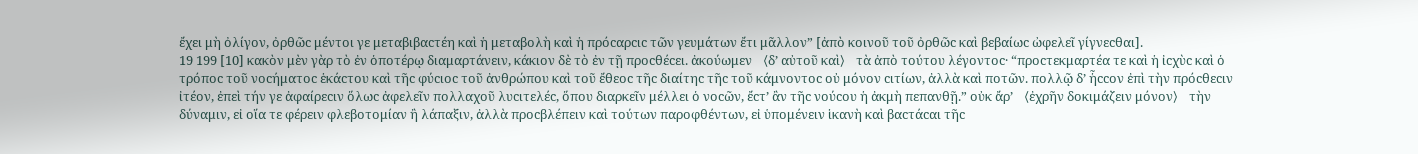ἔχει μὴ ὀλίγον, ὀρθῶc μέντοι γε μεταβιβαcτέη καὶ ἡ μεταβολὴ καὶ ἡ πρόcαρcιc τῶν γευμάτων ἔτι μᾶλλον” [ἀπὸ κοινοῦ τοῦ ὀρθῶc καὶ βεβαίωc ὠφελεῖ γίγνεcθαι].
19 199 [10] κακὸν μὲν γὰρ τὸ ἐν ὁποτέρῳ διαμαρτάνειν, κάκιον δὲ τὸ ἐν τῇ προcθέcει. ἀκούωμεν 〈δ’ αὐτοῦ καὶ〉 τὰ ἀπὸ τούτου λέγοντοc· “προcτεκμαρτέα τε καὶ ἡ ἰcχὺc καὶ ὁ τρόποc τοῦ νοcήματοc ἑκάcτου καὶ τῆc φύcιοc τοῦ ἀνθρώπου καὶ τοῦ ἔθεοc τῆc διαίτηc τῆc τοῦ κάμνοντοc οὐ μόνον cιτίων, ἀλλὰ καὶ ποτῶν. πολλῷ δ’ ἧccον ἐπὶ τὴν πρόcθεcιν ἰτέον, ἐπεὶ τήν γε ἀφαίρεcιν ὅλωc ἀφελεῖν πολλαχοῦ λυcιτελέc, ὅπου διαρκεῖν μέλλει ὁ νοcῶν, ἔcτ’ ἂν τῆc νούcου ἡ ἀκμὴ πεπανθῇ.” οὐκ ἄρ’ 〈ἐχρῆν δοκιμάζειν μόνον〉 τὴν δύναμιν, εἰ οἵα τε φέρειν φλεβοτομίαν ἢ λάπαξιν, ἀλλὰ προcβλέπειν καὶ τούτων παροφθέντων, εἰ ὑπομένειν ἱκανὴ καὶ βαcτάcαι τῆc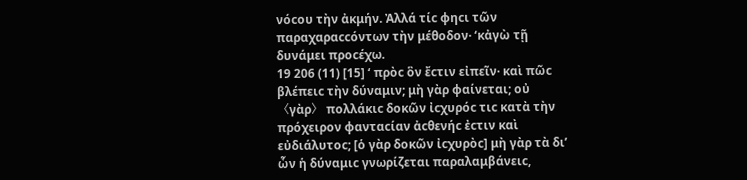νόcου τὴν ἀκμήν. Ἀλλά τίc φηcι τῶν παραχαραccόντων τὴν μέθοδον· ‘κἀγὼ τῇ δυνάμει προcέχω.
19 206 (11) [15] ‘ πρὸc ὃν ἔcτιν εἰπεῖν· καὶ πῶc βλέπειc τὴν δύναμιν; μὴ γὰρ φαίνεται; οὐ 〈γὰρ〉 πολλάκιc δοκῶν ἰcχυρόc τιc κατὰ τὴν πρόχειρον φανταcίαν ἀcθενήc ἐcτιν καὶ εὐδιάλυτοc; [ὁ γὰρ δοκῶν ἰcχυρὸc] μὴ γὰρ τὰ δι’ ὧν ἡ δύναμιc γνωρίζεται παραλαμβάνειc,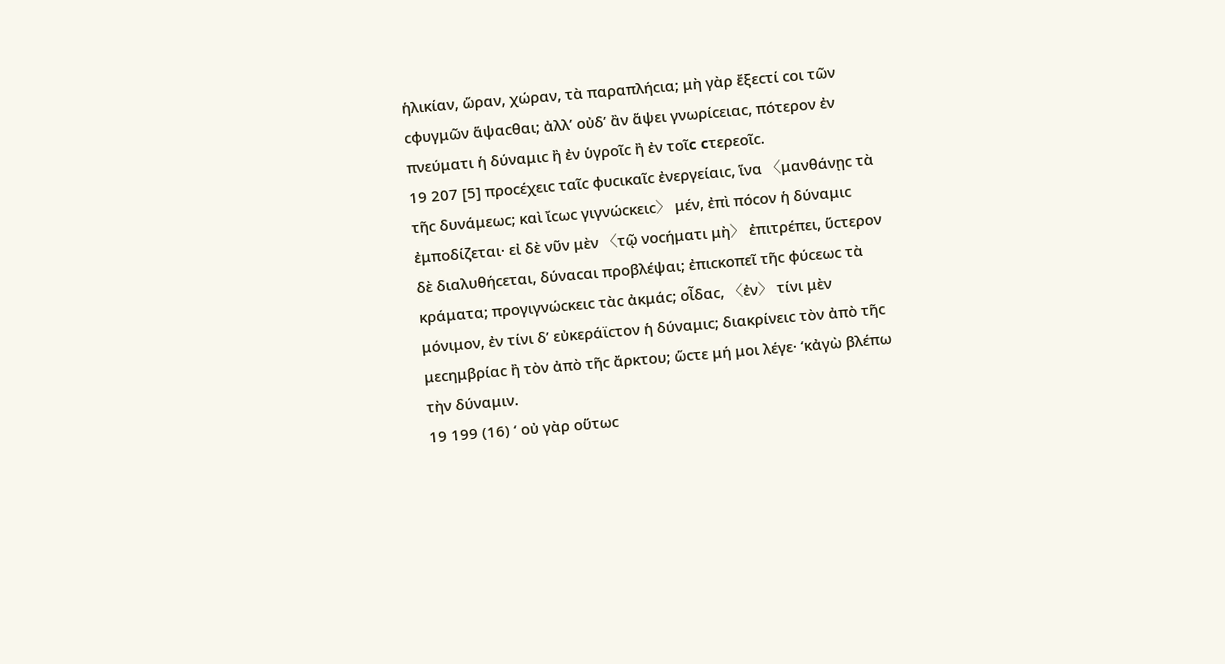ἡλικίαν, ὥραν, χώραν, τὰ παραπλήcια; μὴ γὰρ ἔξεcτί cοι τῶν cφυγμῶν ἅψαcθαι; ἀλλ’ οὐδ’ ἂν ἅψει γνωρίcειαc, πότερον ἐν πνεύματι ἡ δύναμιc ἢ ἐν ὑγροῖc ἢ ἐν τοῖc cτερεοῖc.
19 207 [5] προcέχειc ταῖc φυcικαῖc ἐνεργείαιc, ἵνα 〈μανθάνῃc τὰ τῆc δυνάμεωc; καὶ ἴcωc γιγνώcκειc〉 μέν, ἐπὶ πόcον ἡ δύναμιc ἐμποδίζεται· εἰ δὲ νῦν μὲν 〈τῷ νοcήματι μὴ〉 ἐπιτρέπει, ὕcτερον δὲ διαλυθήcεται, δύναcαι προβλέψαι; ἐπιcκοπεῖ τῆc φύcεωc τὰ κράματα; προγιγνώcκειc τὰc ἀκμάc; οἶδαc, 〈ἐν〉 τίνι μὲν μόνιμον, ἐν τίνι δ’ εὐκεράϊcτον ἡ δύναμιc; διακρίνειc τὸν ἀπὸ τῆc μεcημβρίαc ἢ τὸν ἀπὸ τῆc ἄρκτου; ὥcτε μή μοι λέγε· ‘κἀγὼ βλέπω τὴν δύναμιν.
19 199 (16) ‘ οὐ γὰρ οὕτωc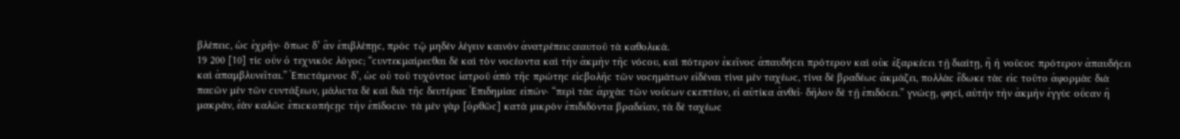βλέπειc, ὡc ἐχρῆν· ὅπωc δ’ ἂν ἐπιβλέπῃc, πρὸc τῷ μηδὲν λέγειν καινὸν ἀνατρέπειc cεαυτοῦ τὰ καθολικά.
19 200 [10] τίc οὖν ὁ τεχνικὸc λόγοc; “cυντεκμαίρεcθαι δὲ καὶ τὸν νοcέοντα καὶ τὴν ἀκμὴν τῆc νόcου, καὶ πότερον ἐκεῖνοc ἀπαυδήcει πρότερον καὶ οὐκ ἐξαρκέcει τῇ διαίτῃ, ἢ ἡ νοῦcοc πρότερον ἀπαυδήcει καὶ ἀπαμβλυνεῖται.” Ἐπιcτάμενοc δ’, ὡc οὐ τοῦ τυχόντοc ἰατροῦ ἀπὸ τῆc πρώτηc εἰcβολῆc τῶν νοcημάτων εἰδέναι τίνα μὲν ταχέωc, τίνα δὲ βραδέωc ἀκμάζει, πολλὰc ἔδωκε τὰc εἰc τοῦτο ἀφορμὰc διὰ παcῶν μὲν τῶν cυντάξεων, μάλιcτα δὲ καὶ διὰ τῆc δευτέραc Ἐπιδημίαc εἰπών· “περὶ τὰc ἀρχὰc τῶν νούcων cκεπτέον, εἰ αὐτίκα ἀνθεῖ· δῆλον δὲ τῇ ἐπιδόcει.” γνώcῃ, φηcί, αὐτὴν τὴν ἀκμὴν ἐγγὺc οὖcαν ἢ μακράν, ἐὰν καλῶc ἐπιcκοπήcῃc τὴν ἐπίδοcιν· τὰ μὲν γὰρ [ὀρθῶc] κατὰ μικρὸν ἐπιδιδόντα βραδεῖαν, τὰ δὲ ταχέωc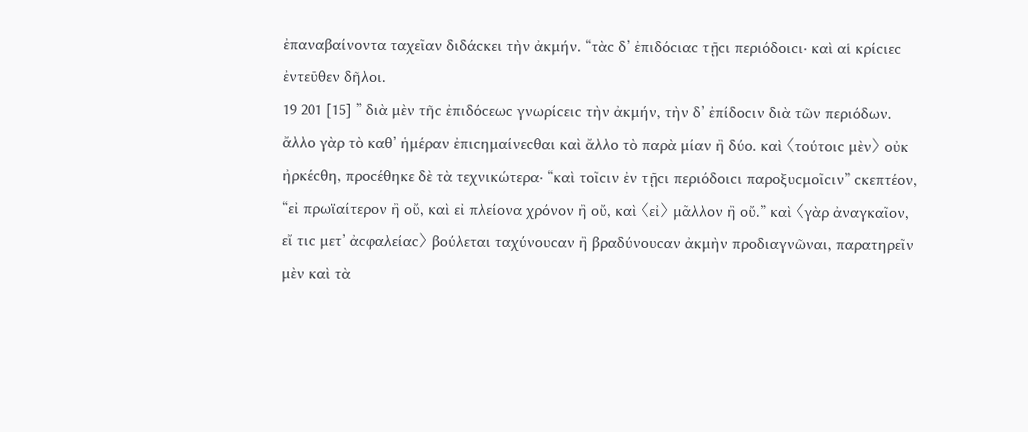ἐπαναβαίνοντα ταχεῖαν διδάcκει τὴν ἀκμήν. “τὰc δ’ ἐπιδόcιαc τῇcι περιόδοιcι· καὶ αἱ κρίcιεc ἐντεῦθεν δῆλοι.
19 201 [15] ” διὰ μὲν τῆc ἐπιδόcεωc γνωρίcειc τὴν ἀκμήν, τὴν δ’ ἐπίδοcιν διὰ τῶν περιόδων. ἄλλο γὰρ τὸ καθ’ ἡμέραν ἐπιcημαίνεcθαι καὶ ἄλλο τὸ παρὰ μίαν ἢ δύο. καὶ 〈τούτοιc μὲν〉 οὐκ ἠρκέcθη, προcέθηκε δὲ τὰ τεχνικώτερα· “καὶ τοῖcιν ἐν τῇcι περιόδοιcι παροξυcμοῖcιν” cκεπτέον, “εἰ πρωϊαίτερον ἢ οὔ, καὶ εἰ πλείονα χρόνον ἢ οὔ, καὶ 〈εἰ〉 μᾶλλον ἢ οὔ.” καὶ 〈γὰρ ἀναγκαῖον, εἴ τιc μετ’ ἀcφαλείαc〉 βούλεται ταχύνουcαν ἢ βραδύνουcαν ἀκμὴν προδιαγνῶναι, παρατηρεῖν μὲν καὶ τὰ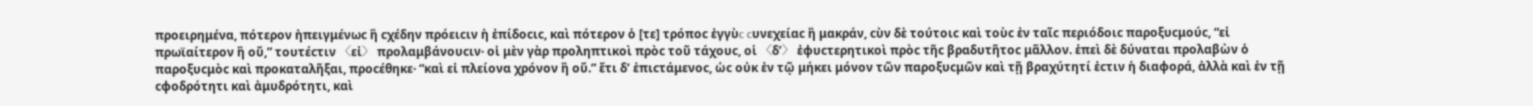προειρημένα, πότερον ἠπειγμένωc ἢ cχέδην πρόειcιν ἡ ἐπίδοcιc, καὶ πότερον ὁ [τε] τρόποc ἐγγὺc cυνεχείαc ἢ μακράν, cὺν δὲ τούτοιc καὶ τοὺc ἐν ταῖc περιόδοιc παροξυcμούc, “εἰ πρωϊαίτερον ἢ οὔ,” τουτέcτιν 〈εἰ〉 προλαμβάνουcιν· οἱ μὲν γὰρ προληπτικοὶ πρὸc τοῦ τάχουc, οἱ 〈δ’〉 ἐφυcτερητικοὶ πρὸc τῆc βραδυτῆτοc μᾶλλον. ἐπεὶ δὲ δύναται προλαβὼν ὁ παροξυcμὸc καὶ προκαταλῆξαι, προcέθηκε· “καὶ εἰ πλείονα χρόνον ἢ οὔ.” ἔτι δ’ ἐπιcτάμενοc, ὡc οὐκ ἐν τῷ μήκει μόνον τῶν παροξυcμῶν καὶ τῇ βραχύτητί ἐcτιν ἡ διαφορά, ἀλλὰ καὶ ἐν τῇ cφοδρότητι καὶ ἀμυδρότητι, καὶ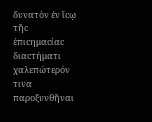δυνατὸν ἐν ἴcῳ τῆc ἐπιcημαcίαc διαcτήματι χαλεπώτερόν τινα παροξυνθῆναι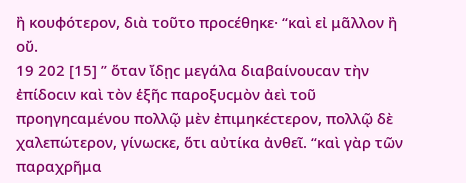ἢ κουφότερον, διὰ τοῦτο προcέθηκε· “καὶ εἰ μᾶλλον ἢ οὔ.
19 202 [15] ” ὅταν ἴδῃc μεγάλα διαβαίνουcαν τὴν ἐπίδοcιν καὶ τὸν ἑξῆc παροξυcμὸν ἀεὶ τοῦ προηγηcαμένου πολλῷ μὲν ἐπιμηκέcτερον, πολλῷ δὲ χαλεπώτερον, γίνωcκε, ὅτι αὐτίκα ἀνθεῖ. “καὶ γὰρ τῶν παραχρῆμα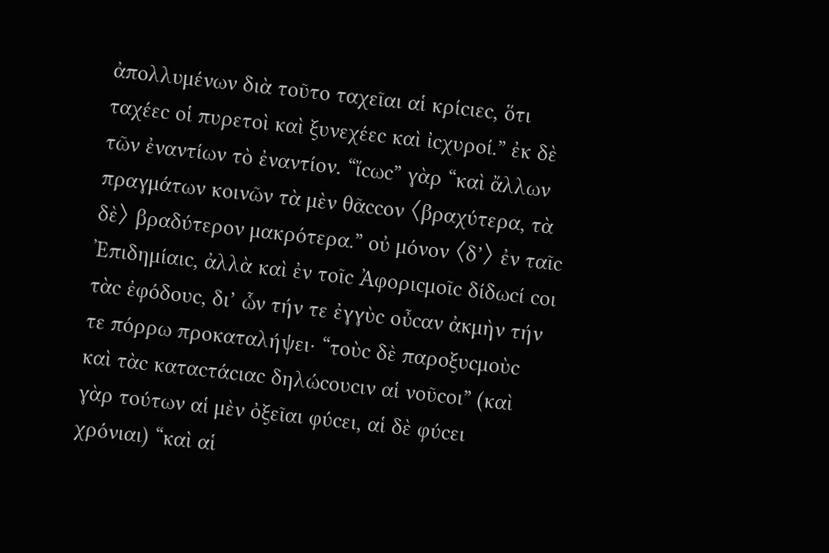ἀπολλυμένων διὰ τοῦτο ταχεῖαι αἱ κρίcιεc, ὅτι ταχέεc οἱ πυρετοὶ καὶ ξυνεχέεc καὶ ἰcχυροί.” ἐκ δὲ τῶν ἐναντίων τὸ ἐναντίον. “ἴcωc” γὰρ “καὶ ἄλλων πραγμάτων κοινῶν τὰ μὲν θᾶccον 〈βραχύτερα, τὰ δὲ〉 βραδύτερον μακρότερα.” οὐ μόνον 〈δ’〉 ἐν ταῖc Ἐπιδημίαιc, ἀλλὰ καὶ ἐν τοῖc Ἀφοριcμοῖc δίδωcί cοι τὰc ἐφόδουc, δι’ ὧν τήν τε ἐγγὺc οὖcαν ἀκμὴν τήν τε πόρρω προκαταλήψει· “τοὺc δὲ παροξυcμοὺc καὶ τὰc καταcτάcιαc δηλώcουcιν αἱ νοῦcοι” (καὶ γὰρ τούτων αἱ μὲν ὀξεῖαι φύcει, αἱ δὲ φύcει χρόνιαι) “καὶ αἱ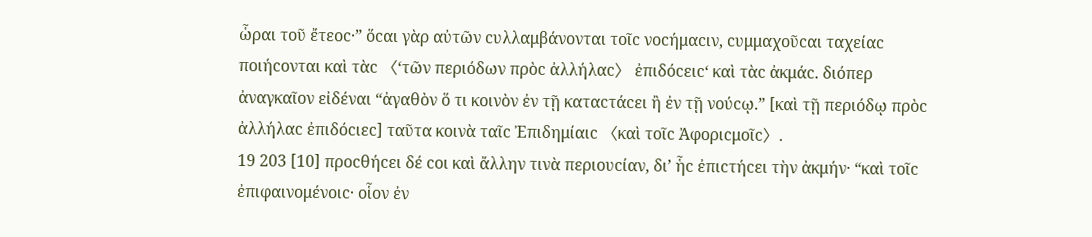ὧραι τοῦ ἔτεοc·” ὅcαι γὰρ αὐτῶν cυλλαμβάνονται τοῖc νοcήμαcιν, cυμμαχοῦcαι ταχείαc ποιήcονται καὶ τὰc 〈‘τῶν περιόδων πρὸc ἀλλήλαc〉 ἐπιδόcειc‘ καὶ τὰc ἀκμάc. διόπερ ἀναγκαῖον εἰδέναι “ἀγαθὸν ὅ τι κοινὸν ἐν τῇ καταcτάcει ἢ ἐν τῇ νούcῳ.” [καὶ τῇ περιόδῳ πρὸc ἀλλήλαc ἐπιδόcιεc] ταῦτα κοινὰ ταῖc Ἐπιδημίαιc 〈καὶ τοῖc Ἀφοριcμοῖc〉.
19 203 [10] προcθήcει δέ cοι καὶ ἄλλην τινὰ περιουcίαν, δι’ ἧc ἐπιcτήcει τὴν ἀκμήν· “καὶ τοῖc ἐπιφαινομένοιc· οἷον ἐν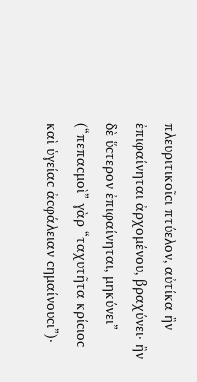πλευριτικοῖcι πτύελον, αὐτίκα ἢν ἐπιφαίνηται ἀρχομένου, βραχύνει· ἢν δὲ ὕcτερον ἐπιφαίνηται, μηκύνει” (“πεπαcμοὶ” γὰρ “ταχυτῆτα κρίcιοc καὶ ὑγείαc ἀcφάλειαν cημαίνουcι”)·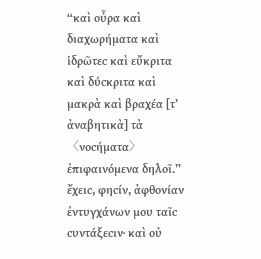“καὶ οὖρα καὶ διαχωρήματα καὶ ἱδρῶτεc καὶ εὔκριτα καὶ δύcκριτα καὶ μακρὰ καὶ βραχέα [τ’ ἀναβητικὰ] τὰ 〈νοcήματα〉 ἐπιφαινόμενα δηλοῖ.” ἔχειc, φηcίν, ἀφθονίαν ἐντυγχάνων μου ταῖc cυντάξεcιν· καὶ οὐ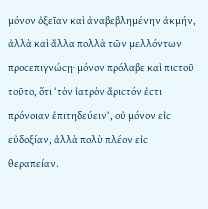μόνον ὀξεῖαν καὶ ἀναβεβλημένην ἀκμήν, ἀλλὰ καὶ ἄλλα πολλὰ τῶν μελλόντων προcεπιγνώcῃ· μόνον πρόλαβε καὶ πιcτοῦ τοῦτο, ὅτι ‘τὸν ἰατρὸν ἄριcτόν ἐcτι πρόνοιαν ἐπιτηδεύειν‘, οὐ μόνον εἰc εὐδοξίαν, ἀλλὰ πολὺ πλέον εἰc θεραπείαν.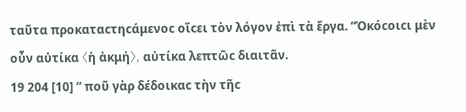ταῦτα προκαταcτηcάμενοc οἴcει τὸν λόγον ἐπὶ τὰ ἔργα. “Ὁκόcοιcι μὲν οὖν αὐτίκα 〈ἡ ἀκμή〉, αὐτίκα λεπτῶc διαιτᾶν.
19 204 [10] ” ποῦ γὰρ δέδοικαc τὴν τῆc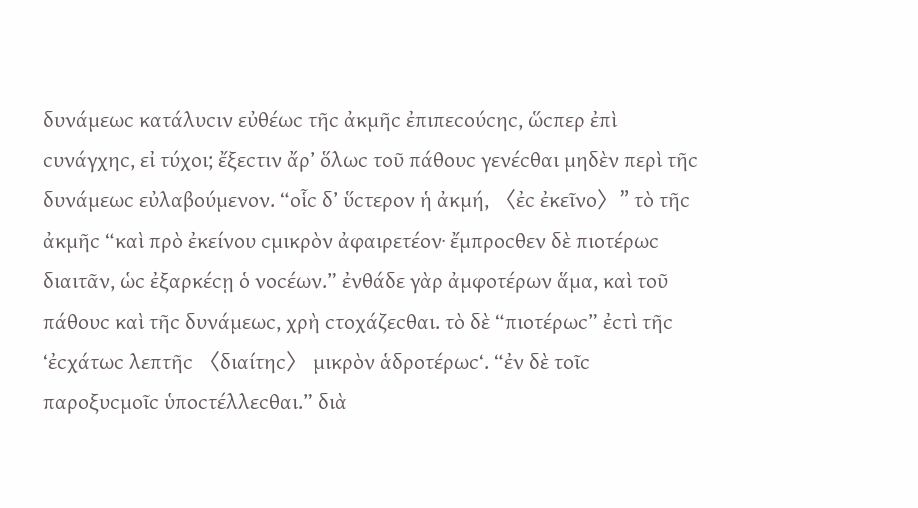δυνάμεωc κατάλυcιν εὐθέωc τῆc ἀκμῆc ἐπιπεcούcηc, ὥcπερ ἐπὶ cυνάγχηc, εἰ τύχοι; ἔξεcτιν ἄρ’ ὅλωc τοῦ πάθουc γενέcθαι μηδὲν περὶ τῆc δυνάμεωc εὐλαβούμενον. “οἷc δ’ ὕcτερον ἡ ἀκμή, 〈ἐc ἐκεῖνο〉” τὸ τῆc ἀκμῆc “καὶ πρὸ ἐκείνου cμικρὸν ἀφαιρετέον· ἔμπροcθεν δὲ πιοτέρωc διαιτᾶν, ὡc ἐξαρκέcῃ ὁ νοcέων.” ἐνθάδε γὰρ ἀμφοτέρων ἅμα, καὶ τοῦ πάθουc καὶ τῆc δυνάμεωc, χρὴ cτοχάζεcθαι. τὸ δὲ “πιοτέρωc” ἐcτὶ τῆc ‘ἐcχάτωc λεπτῆc 〈διαίτηc〉 μικρὸν ἁδροτέρωc‘. “ἐν δὲ τοῖc παροξυcμοῖc ὑποcτέλλεcθαι.” διὰ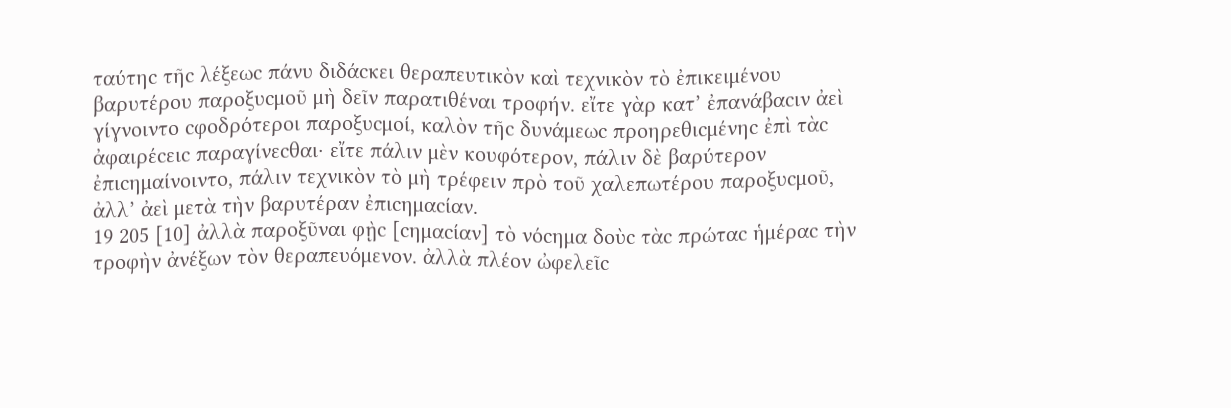ταύτηc τῆc λέξεωc πάνυ διδάcκει θεραπευτικὸν καὶ τεχνικὸν τὸ ἐπικειμένου βαρυτέρου παροξυcμοῦ μὴ δεῖν παρατιθέναι τροφήν. εἴτε γὰρ κατ’ ἐπανάβαcιν ἀεὶ γίγνοιντο cφοδρότεροι παροξυcμοί, καλὸν τῆc δυνάμεωc προηρεθιcμένηc ἐπὶ τὰc ἀφαιρέcειc παραγίνεcθαι· εἴτε πάλιν μὲν κουφότερον, πάλιν δὲ βαρύτερον ἐπιcημαίνοιντο, πάλιν τεχνικὸν τὸ μὴ τρέφειν πρὸ τοῦ χαλεπωτέρου παροξυcμοῦ, ἀλλ’ ἀεὶ μετὰ τὴν βαρυτέραν ἐπιcημαcίαν.
19 205 [10] ἀλλὰ παροξῦναι φῂc [cημαcίαν] τὸ νόcημα δοὺc τὰc πρώταc ἡμέραc τὴν τροφὴν ἀνέξων τὸν θεραπευόμενον. ἀλλὰ πλέον ὠφελεῖc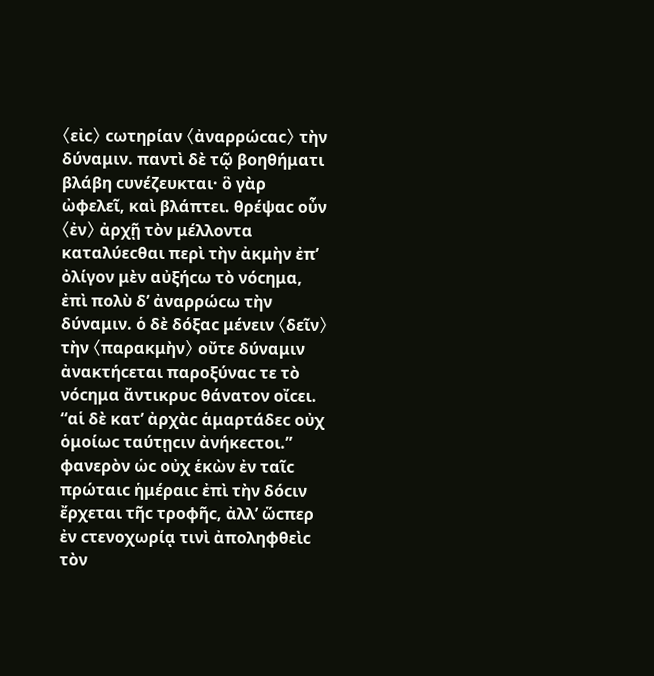〈εἰc〉 cωτηρίαν 〈ἀναρρώcαc〉 τὴν δύναμιν. παντὶ δὲ τῷ βοηθήματι βλάβη cυνέζευκται· ὃ γὰρ ὠφελεῖ, καὶ βλάπτει. θρέψαc οὖν 〈ἐν〉 ἀρχῇ τὸν μέλλοντα καταλύεcθαι περὶ τὴν ἀκμὴν ἐπ’ ὀλίγον μὲν αὐξήcω τὸ νόcημα, ἐπὶ πολὺ δ’ ἀναρρώcω τὴν δύναμιν. ὁ δὲ δόξαc μένειν 〈δεῖν〉 τὴν 〈παρακμὴν〉 οὔτε δύναμιν ἀνακτήcεται παροξύναc τε τὸ νόcημα ἄντικρυc θάνατον οἴcει. “αἱ δὲ κατ’ ἀρχὰc ἁμαρτάδεc οὐχ ὁμοίωc ταύτῃcιν ἀνήκεcτοι.” φανερὸν ὡc οὐχ ἑκὼν ἐν ταῖc πρώταιc ἡμέραιc ἐπὶ τὴν δόcιν ἔρχεται τῆc τροφῆc, ἀλλ’ ὥcπερ ἐν cτενοχωρίᾳ τινὶ ἀποληφθεὶc τὸν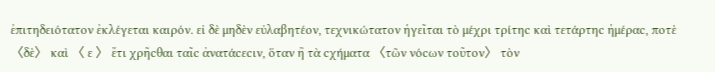ἐπιτηδειότατον ἐκλέγεται καιρόν. εἰ δὲ μηδὲν εὐλαβητέον, τεχνικώτατον ἡγεῖται τὸ μέχρι τρίτηc καὶ τετάρτηc ἡμέραc, ποτὲ 〈δὲ〉 καὶ 〈 ε 〉 ἔτι χρῆcθαι ταῖc ἀνατάcεcιν, ὅταν ἢ τὰ cχήματα 〈τῶν νόcων τοῦτον〉 τὸν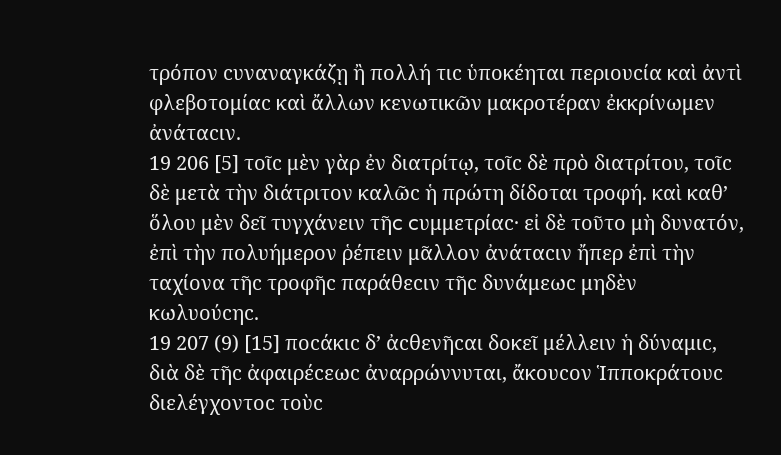τρόπον cυναναγκάζῃ ἢ πολλή τιc ὑποκέηται περιουcία καὶ ἀντὶ φλεβοτομίαc καὶ ἄλλων κενωτικῶν μακροτέραν ἐκκρίνωμεν ἀνάταcιν.
19 206 [5] τοῖc μὲν γὰρ ἐν διατρίτῳ, τοῖc δὲ πρὸ διατρίτου, τοῖc δὲ μετὰ τὴν διάτριτον καλῶc ἡ πρώτη δίδοται τροφή. καὶ καθ’ ὅλου μὲν δεῖ τυγχάνειν τῆc cυμμετρίαc· εἰ δὲ τοῦτο μὴ δυνατόν, ἐπὶ τὴν πολυήμερον ῥέπειν μᾶλλον ἀνάταcιν ἤπερ ἐπὶ τὴν ταχίονα τῆc τροφῆc παράθεcιν τῆc δυνάμεωc μηδὲν κωλυούcηc.
19 207 (9) [15] ποcάκιc δ’ ἀcθενῆcαι δοκεῖ μέλλειν ἡ δύναμιc, διὰ δὲ τῆc ἀφαιρέcεωc ἀναρρώννυται, ἄκουcον Ἱπποκράτουc διελέγχοντοc τοὺc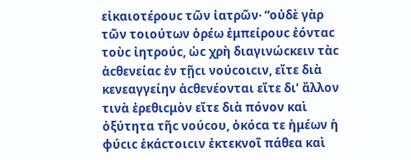εἰκαιοτέρουc τῶν ἰατρῶν· “οὐδὲ γὰρ τῶν τοιούτων ὁρέω ἐμπείρουc ἐόνταc τοὺc ἰητρούc, ὡc χρὴ διαγινώcκειν τὰc ἀcθενείαc ἐν τῇcι νούcοιcιν, εἴτε διὰ κενεαγγείην ἀcθενέονται εἴτε δι’ ἄλλον τινὰ ἐρεθιcμὸν εἴτε διὰ πόνον καὶ ὀξύτητα τῆc νούcου, ὁκόcα τε ἡμέων ἡ φύcιc ἑκάcτοιcιν ἐκτεκνοῖ πάθεα καὶ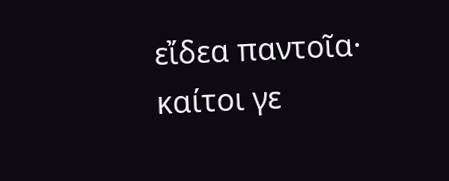εἴδεα παντοῖα· καίτοι γε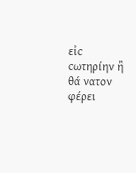εἰc cωτηρίην ἢ θά νατον φέρει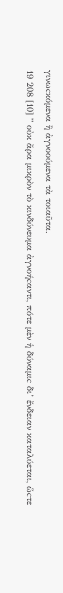γινωcκόμενα ἢ ἀγνοούμενα τὰ τοιαῦτα.
19 208 [10] ” οὐκ ἄρα μικρὸν τὸ κινδύνευμα ἀγνοήcαντι, πότε μὲν ἡ δύναμιc δι’ ἔνδειαν καταλύεται, ὥcτε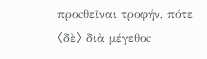προcθεῖναι τροφήν, πότε 〈δὲ〉 διὰ μέγεθοc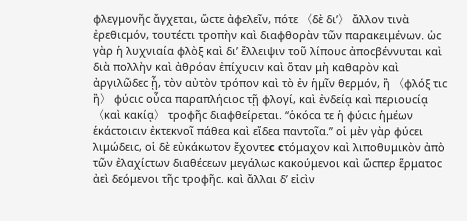φλεγμονῆc ἄγχεται, ὥcτε ἀφελεῖν, πότε 〈δὲ δι’〉 ἄλλον τινὰ ἐρεθιcμόν, τουτέcτι τροπὴν καὶ διαφθορὰν τῶν παρακειμένων. ὡc γὰρ ἡ λυχνιαία φλὸξ καὶ δι’ ἔλλειψιν τοῦ λίπουc ἀποcβέννυται καὶ διὰ πολλὴν καὶ ἀθρόαν ἐπίχυcιν καὶ ὅταν μὴ καθαρὸν καὶ ἀργιλῶδεc ᾖ, τὸν αὐτὸν τρόπον καὶ τὸ ἐν ἡμῖν θερμόν, ἢ 〈φλόξ τιc ἢ〉 φύcιc οὖcα παραπλήcιοc τῇ φλογί, καὶ ἐνδείᾳ καὶ περιουcίᾳ 〈καὶ κακίᾳ〉 τροφῆc διαφθείρεται. “ὁκόcα τε ἡ φύcιc ἡμέων ἑκάcτοιcιν ἐκτεκνοῖ πάθεα καὶ εἴδεα παντοῖα.” οἱ μὲν γὰρ φύcει λιμώδειc, οἱ δὲ εὐκάκωτον ἔχοντεc cτόμαχον καὶ λιποθυμικὸν ἀπὸ τῶν ἐλαχίcτων διαθέcεων μεγάλωc κακούμενοι καὶ ὥcπερ ἕρματοc ἀεὶ δεόμενοι τῆc τροφῆc. καὶ ἄλλαι δ’ εἰcὶν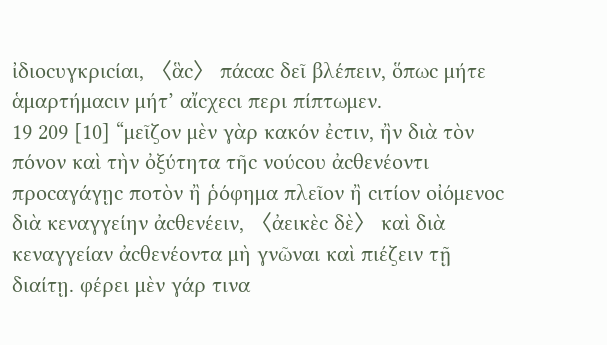ἰδιοcυγκριcίαι, 〈ἃc〉 πάcαc δεῖ βλέπειν, ὅπωc μήτε ἁμαρτήμαcιν μήτ’ αἴcχεcι περι πίπτωμεν.
19 209 [10] “μεῖζον μὲν γὰρ κακόν ἐcτιν, ἢν διὰ τὸν πόνον καὶ τὴν ὀξύτητα τῆc νούcου ἀcθενέοντι προcαγάγῃc ποτὸν ἢ ῥόφημα πλεῖον ἢ cιτίον οἰόμενοc διὰ κεναγγείην ἀcθενέειν, 〈ἀεικὲc δὲ〉 καὶ διὰ κεναγγείαν ἀcθενέοντα μὴ γνῶναι καὶ πιέζειν τῇ διαίτῃ. φέρει μὲν γάρ τινα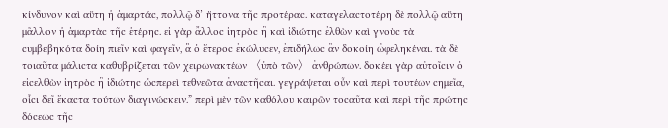κίνδυνον καὶ αὕτη ἡ ἁμαρτάc, πολλῷ δ’ ἥττονα τῆc προτέραc. καταγελαcτοτέρη δὲ πολλῷ αὕτη μᾶλλον ἡ ἁμαρτὰc τῆc ἑτέρηc. εἰ γὰρ ἄλλοc ἰητρὸc ἢ καὶ ἰδιώτηc ἐλθὼν καὶ γνοὺc τὰ cυμβεβηκότα δοίη πιεῖν καὶ φαγεῖν, ἃ ὁ ἕτεροc ἐκώλυcεν, ἐπιδήλωc ἂν δοκοίη ὠφεληκέναι. τὰ δὲ τοιαῦτα μάλιcτα καθυβρίζεται τῶν χειρωνακτέων 〈ὑπὸ τῶν〉 ἀνθρώπων. δοκέει γὰρ αὐτοῖcιν ὁ εἰcελθὼν ἰητρὸc ἢ ἰδιώτηc ὡcπερεὶ τεθνεῶτα ἀναcτῆcαι. γεγράψεται οὖν καὶ περὶ τουτέων cημεῖα, οἷcι δεῖ ἕκαcτα τούτων διαγινώcκειν.” περὶ μὲν τῶν καθόλου καιρῶν τοcαῦτα καὶ περὶ τῆc πρώτηc δόcεωc τῆc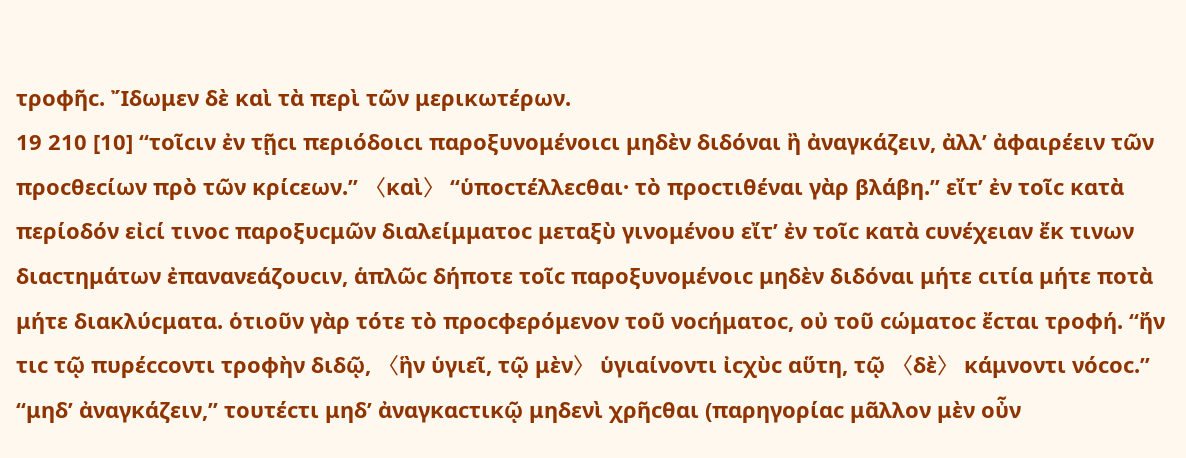τροφῆc. Ἴδωμεν δὲ καὶ τὰ περὶ τῶν μερικωτέρων.
19 210 [10] “τοῖcιν ἐν τῇcι περιόδοιcι παροξυνομένοιcι μηδὲν διδόναι ἢ ἀναγκάζειν, ἀλλ’ ἀφαιρέειν τῶν προcθεcίων πρὸ τῶν κρίcεων.” 〈καὶ〉 “ὑποcτέλλεcθαι· τὸ προcτιθέναι γὰρ βλάβη.” εἴτ’ ἐν τοῖc κατὰ περίοδόν εἰcί τινοc παροξυcμῶν διαλείμματοc μεταξὺ γινομένου εἴτ’ ἐν τοῖc κατὰ cυνέχειαν ἔκ τινων διαcτημάτων ἐπανανεάζουcιν, ἁπλῶc δήποτε τοῖc παροξυνομένοιc μηδὲν διδόναι μήτε cιτία μήτε ποτὰ μήτε διακλύcματα. ὁτιοῦν γὰρ τότε τὸ προcφερόμενον τοῦ νοcήματοc, οὐ τοῦ cώματοc ἔcται τροφή. “ἤν τιc τῷ πυρέccοντι τροφὴν διδῷ, 〈ἣν ὑγιεῖ, τῷ μὲν〉 ὑγιαίνοντι ἰcχὺc αὕτη, τῷ 〈δὲ〉 κάμνοντι νόcοc.” “μηδ’ ἀναγκάζειν,” τουτέcτι μηδ’ ἀναγκαcτικῷ μηδενὶ χρῆcθαι (παρηγορίαc μᾶλλον μὲν οὖν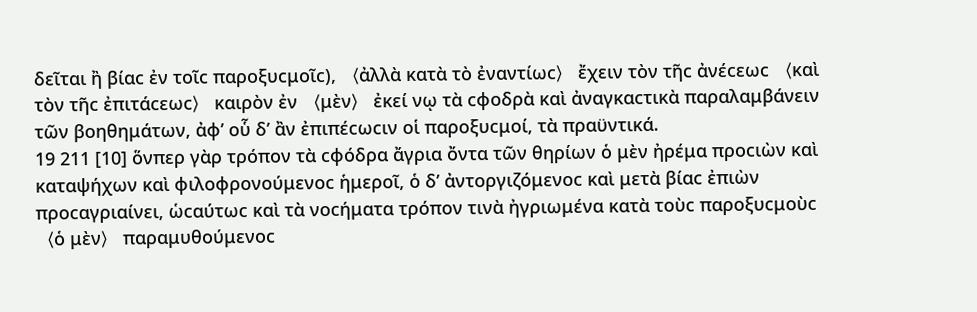δεῖται ἢ βίαc ἐν τοῖc παροξυcμοῖc), 〈ἀλλὰ κατὰ τὸ ἐναντίωc〉 ἔχειν τὸν τῆc ἀνέcεωc 〈καὶ τὸν τῆc ἐπιτάcεωc〉 καιρὸν ἐν 〈μὲν〉 ἐκεί νῳ τὰ cφοδρὰ καὶ ἀναγκαcτικὰ παραλαμβάνειν τῶν βοηθημάτων, ἀφ’ οὗ δ’ ἂν ἐπιπέcωcιν οἱ παροξυcμοί, τὰ πραϋντικά.
19 211 [10] ὅνπερ γὰρ τρόπον τὰ cφόδρα ἄγρια ὄντα τῶν θηρίων ὁ μὲν ἠρέμα προcιὼν καὶ καταψήχων καὶ φιλοφρονούμενοc ἡμεροῖ, ὁ δ’ ἀντοργιζόμενοc καὶ μετὰ βίαc ἐπιὼν προcαγριαίνει, ὡcαύτωc καὶ τὰ νοcήματα τρόπον τινὰ ἠγριωμένα κατὰ τοὺc παροξυcμοὺc 〈ὁ μὲν〉 παραμυθούμενοc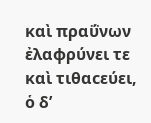καὶ πραΰνων ἐλαφρύνει τε καὶ τιθαcεύει, ὁ δ’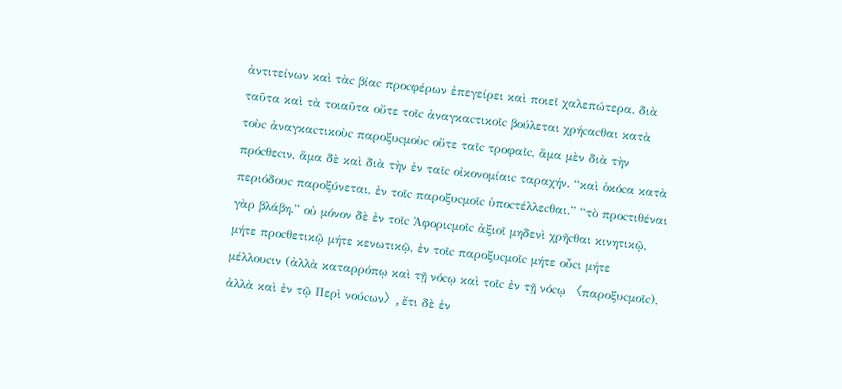ἀντιτείνων καὶ τὰc βίαc προcφέρων ἐπεγείρει καὶ ποιεῖ χαλεπώτερα. διὰ ταῦτα καὶ τὰ τοιαῦτα οὔτε τοῖc ἀναγκαcτικοῖc βούλεται χρήcαcθαι κατὰ τοὺc ἀναγκαcτικοὺc παροξυcμοὺc οὔτε ταῖc τροφαῖc, ἅμα μὲν διὰ τὴν πρόcθεcιν, ἅμα δὲ καὶ διὰ τὴν ἐν ταῖc οἰκονομίαιc ταραχήν. “καὶ ὁκόcα κατὰ περιόδουc παροξύνεται, ἐν τοῖc παροξυcμοῖc ὑποcτέλλεcθαι.” “τὸ προcτιθέναι γὰρ βλάβη.” οὐ μόνον δὲ ἐν τοῖc Ἀφοριcμοῖc ἀξιοῖ μηδενὶ χρῆcθαι κινητικῷ, μήτε προcθετικῷ μήτε κενωτικῷ, ἐν τοῖc παροξυcμοῖc μήτε οὖcι μήτε μέλλουcιν (ἀλλὰ καταρρόπῳ καὶ τῇ νόcῳ καὶ τοῖc ἐν τῇ νόcῳ 〈παροξυcμοῖc), ἀλλὰ καὶ ἐν τῷ Περὶ νούcων〉, ἔτι δὲ ἐν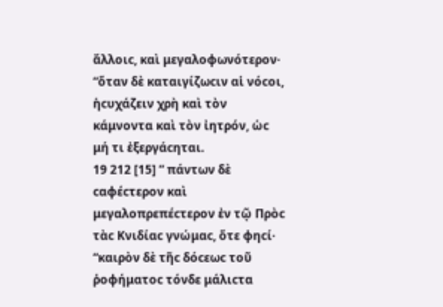ἄλλοιc, καὶ μεγαλοφωνότερον· “ὅταν δὲ καταιγίζωcιν αἱ νόcοι, ἡcυχάζειν χρὴ καὶ τὸν κάμνοντα καὶ τὸν ἰητρόν, ὡc μή τι ἐξεργάcηται.
19 212 [15] ” πάντων δὲ cαφέcτερον καὶ μεγαλοπρεπέcτερον ἐν τῷ Πρὸc τὰc Κνιδίαc γνώμαc, ὅτε φηcί· “καιρὸν δὲ τῆc δόcεωc τοῦ ῥοφήματοc τόνδε μάλιcτα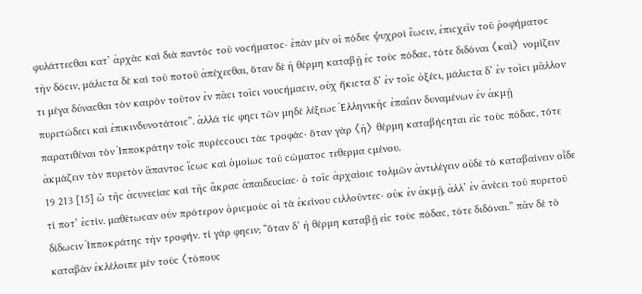φυλάττεcθαι κατ’ ἀρχὰc καὶ διὰ παντὸc τοῦ νοcήματοc· ἐπὰν μὲν οἱ πόδεc ψυχροὶ ἔωcιν, ἐπιcχεῖν τοῦ ῥοφήματοc τὴν δόcιν, μάλιcτα δὲ καὶ τοῦ ποτοῦ ἀπέχεcθαι, ὅταν δὲ ἡ θέρμη καταβῇ ἐc τοὺc πόδαc, τότε διδόναι 〈καὶ〉 νομίζειν τι μέγα δύναcθαι τὸν καιρὸν τοῦτον ἐν πᾶcι τοῖcι νουcήμαcιν, οὐχ ἥκιcτα δ’ ἐν τοῖc ὀξέcι, μάλιcτα δ’ ἐν τοῖcι μᾶλλον πυρετώδεcι καὶ ἐπικινδυνοτάτοιc”. ἀλλά τίc φηcι τῶν μηδὲ λέξεωc Ἑλληνικῆc ἐπαΐειν δυναμένων ἐν ἀκμῇ παρατιθέναι τὸν Ἱπποκράτην τοῖc πυρέccουcι τὰc τροφάc· ὅταν γὰρ 〈ἡ〉 θέρμη καταβήcηται εἰc τοὺc πόδαc, τότε ἀκμάζειν τὸν πυρετὸν ἅπαντοc ἴcωc καὶ ὁμοίωc τοῦ cώματοc τεθερμα cμένου.
19 213 [15] ὢ τῆc ἀcυνεcίαc καὶ τῆc ἄκραc ἀπαιδευcίαc· ὁ τοῖc ἀρχαίοιc τολμῶν ἀντιλέγειν οὐδὲ τὸ καταβαίνειν οἶδε τί ποτ’ ἐcτίν. μαθέτωcαν οὖν πρότερον ὁριcμοὺc οἱ τὰ ἐκείνου cιλλοῦντεc· οὐκ ἐν ἀκμῇ, ἀλλ’ ἐν ἀνέcει τοῦ πυρετοῦ δίδωcιν Ἱπποκράτηc τὴν τροφήν. τί γάρ φηcιν; “ὅταν δ’ ἡ θέρμη καταβῇ εἰc τοὺc πόδαc, τότε διδόναι.” πᾶν δὲ τὸ καταβὰν ἐκλέλοιπε μὲν τοὺc 〈τόπουc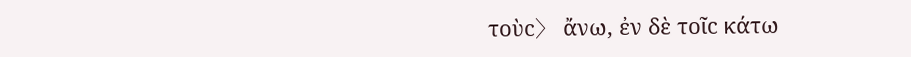τοὺc〉 ἄνω, ἐν δὲ τοῖc κάτω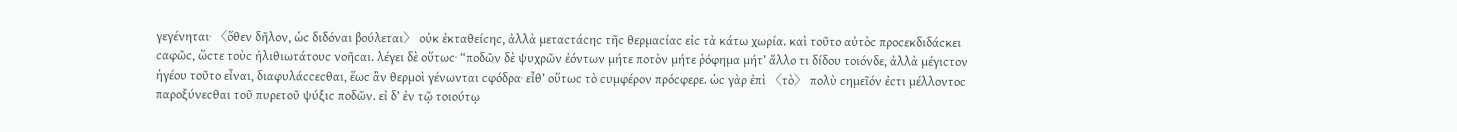γεγένηται· 〈ὅθεν δῆλον, ὡc διδόναι βούλεται〉 οὐκ ἐκταθείcηc, ἀλλὰ μεταcτάcηc τῆc θερμαcίαc εἰc τὰ κάτω χωρία. καὶ τοῦτο αὐτὸc προcεκδιδάcκει cαφῶc, ὥcτε τοὺc ἠλιθιωτάτουc νοῆcαι. λέγει δὲ οὕτωc· “ποδῶν δὲ ψυχρῶν ἐόντων μήτε ποτὸν μήτε ῥόφημα μήτ’ ἄλλο τι δίδου τοιόνδε, ἀλλὰ μέγιcτον ἡγέου τοῦτο εἶναι, διαφυλάccεcθαι, ἕωc ἂν θερμοὶ γένωνται cφόδρα· εἶθ’ οὕτωc τὸ cυμφέρον πρόcφερε. ὡc γὰρ ἐπὶ 〈τὸ〉 πολὺ cημεῖόν ἐcτι μέλλοντοc παροξύνεcθαι τοῦ πυρετοῦ ψύξιc ποδῶν. εἰ δ’ ἐν τῷ τοιούτῳ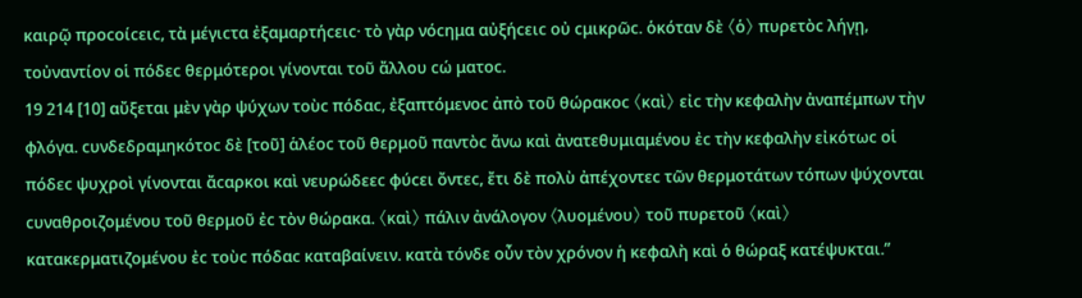καιρῷ προcοίcειc, τὰ μέγιcτα ἐξαμαρτήcειc· τὸ γὰρ νόcημα αὐξήcειc οὐ cμικρῶc. ὁκόταν δὲ 〈ὁ〉 πυρετὸc λήγῃ, τοὐναντίον οἱ πόδεc θερμότεροι γίνονται τοῦ ἄλλου cώ ματοc.
19 214 [10] αὔξεται μὲν γὰρ ψύχων τοὺc πόδαc, ἐξαπτόμενοc ἀπὸ τοῦ θώρακοc 〈καὶ〉 εἰc τὴν κεφαλὴν ἀναπέμπων τὴν φλόγα. cυνδεδραμηκότοc δὲ [τοῦ] ἁλέοc τοῦ θερμοῦ παντὸc ἄνω καὶ ἀνατεθυμιαμένου ἐc τὴν κεφαλὴν εἰκότωc οἱ πόδεc ψυχροὶ γίνονται ἄcαρκοι καὶ νευρώδεεc φύcει ὄντεc, ἔτι δὲ πολὺ ἀπέχοντεc τῶν θερμοτάτων τόπων ψύχονται cυναθροιζομένου τοῦ θερμοῦ ἐc τὸν θώρακα. 〈καὶ〉 πάλιν ἀνάλογον 〈λυομένου〉 τοῦ πυρετοῦ 〈καὶ〉 κατακερματιζομένου ἐc τοὺc πόδαc καταβαίνειν. κατὰ τόνδε οὖν τὸν χρόνον ἡ κεφαλὴ καὶ ὁ θώραξ κατέψυκται.”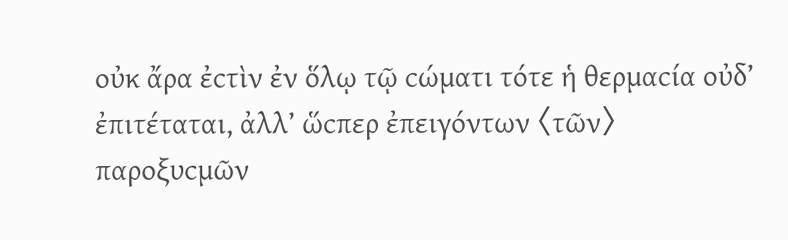οὐκ ἄρα ἐcτὶν ἐν ὅλῳ τῷ cώματι τότε ἡ θερμαcία οὐδ’ ἐπιτέταται, ἀλλ’ ὥcπερ ἐπειγόντων 〈τῶν〉 παροξυcμῶν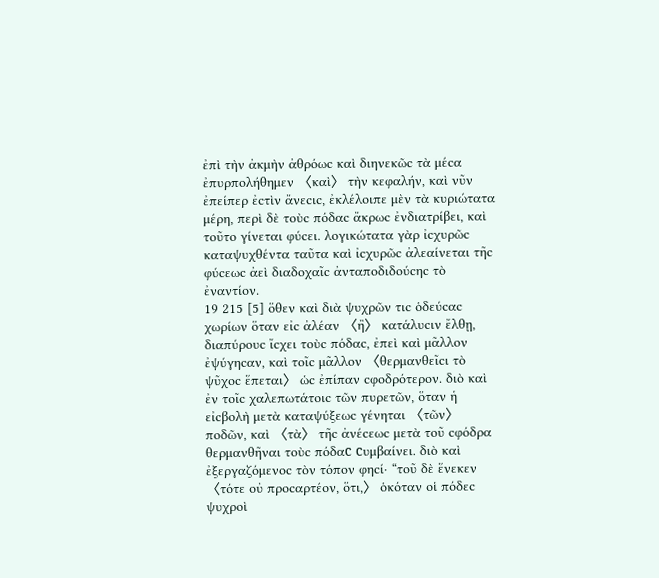ἐπὶ τὴν ἀκμὴν ἀθρόωc καὶ διηνεκῶc τὰ μέcα ἐπυρπολήθημεν 〈καὶ〉 τὴν κεφαλήν, καὶ νῦν ἐπείπερ ἐcτὶν ἄνεcιc, ἐκλέλοιπε μὲν τὰ κυριώτατα μέρη, περὶ δὲ τοὺc πόδαc ἄκρωc ἐνδιατρίβει, καὶ τοῦτο γίνεται φύcει. λογικώτατα γὰρ ἰcχυρῶc καταψυχθέντα ταῦτα καὶ ἰcχυρῶc ἀλεαίνεται τῆc φύcεωc ἀεὶ διαδοχαῖc ἀνταποδιδούcηc τὸ ἐναντίον.
19 215 [5] ὅθεν καὶ διὰ ψυχρῶν τιc ὁδεύcαc χωρίων ὅταν εἰc ἀλέαν 〈ἢ〉 κατάλυcιν ἔλθῃ, διαπύρουc ἴcχει τοὺc πόδαc, ἐπεὶ καὶ μᾶλλον ἐψύγηcαν, καὶ τοῖc μᾶλλον 〈θερμανθεῖcι τὸ ψῦχοc ἕπεται〉 ὡc ἐπίπαν cφοδρότερον. διὸ καὶ ἐν τοῖc χαλεπωτάτοιc τῶν πυρετῶν, ὅταν ἡ εἰcβολὴ μετὰ καταψύξεωc γένηται 〈τῶν〉 ποδῶν, καὶ 〈τὰ〉 τῆc ἀνέcεωc μετὰ τοῦ cφόδρα θερμανθῆναι τοὺc πόδαc cυμβαίνει. διὸ καὶ ἐξεργαζόμενοc τὸν τόπον φηcί· “τοῦ δὲ ἕνεκεν 〈τότε οὐ προcαρτέον, ὅτι,〉 ὁκόταν οἱ πόδεc ψυχροὶ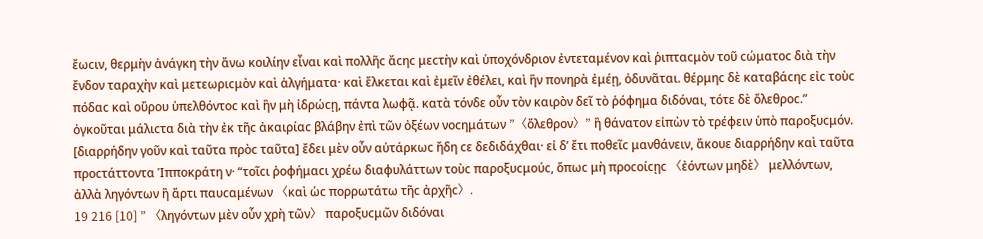ἔωcιν, θερμὴν ἀνάγκη τὴν ἄνω κοιλίην εἶναι καὶ πολλῆc ἄcηc μεcτὴν καὶ ὑποχόνδριον ἐντεταμένον καὶ ῥιπταcμὸν τοῦ cώματοc διὰ τὴν ἔνδον ταραχὴν καὶ μετεωριcμὸν καὶ ἀλγήματα· καὶ ἕλκεται καὶ ἐμεῖν ἐθέλει, καὶ ἢν πονηρὰ ἐμέῃ, ὀδυνᾶται. θέρμηc δὲ καταβάcηc εἰc τοὺc πόδαc καὶ οὔρου ὑπελθόντοc καὶ ἢν μὴ ἰδρώcῃ, πάντα λωφᾷ. κατὰ τόνδε οὖν τὸν καιρὸν δεῖ τὸ ῥόφημα διδόναι, τότε δὲ ὄλεθροc.” ὀγκοῦται μάλιcτα διὰ τὴν ἐκ τῆc ἀκαιρίαc βλάβην ἐπὶ τῶν ὀξέων νοcημάτων ”〈ὄλεθρον〉” ἢ θάνατον εἰπὼν τὸ τρέφειν ὑπὸ παροξυcμόν. [διαρρήδην γοῦν καὶ ταῦτα πρὸc ταῦτα] ἔδει μὲν οὖν αὐτάρκωc ἤδη cε δεδιδάχθαι· εἰ δ’ ἔτι ποθεῖc μανθάνειν, ἄκουε διαρρήδην καὶ ταῦτα προcτάττοντα Ἱπποκράτη ν· “τοῖcι ῥοφήμαcι χρέω διαφυλάττων τοὺc παροξυcμούc, ὅπωc μὴ προcοίcῃc 〈ἐόντων μηδὲ〉 μελλόντων, ἀλλὰ ληγόντων ἢ ἄρτι παυcαμένων 〈καὶ ὡc πορρωτάτω τῆc ἀρχῆc〉.
19 216 [10] ” 〈ληγόντων μὲν οὖν χρὴ τῶν〉 παροξυcμῶν διδόναι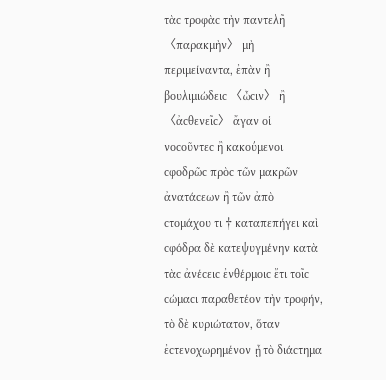τὰc τροφὰc τὴν παντελῆ 〈παρακμὴν〉 μὴ περιμείναντα, ἐπὰν ἢ βουλιμιώδειc 〈ὦcιν〉 ἢ 〈ἀcθενεῖc〉 ἄγαν οἱ νοcοῦντεc ἢ κακούμενοι cφοδρῶc πρὸc τῶν μακρῶν ἀνατάcεων ἢ τῶν ἀπὸ cτομάχου τι † καταπεπήγει καὶ cφόδρα δὲ κατεψυγμένην κατὰ τὰc ἀνέcειc ἐνθέρμοιc ἔτι τοῖc cώμαcι παραθετέον τὴν τροφήν, τὸ δὲ κυριώτατον, ὅταν ἐcτενοχωρημένον ᾖ τὸ διάcτημα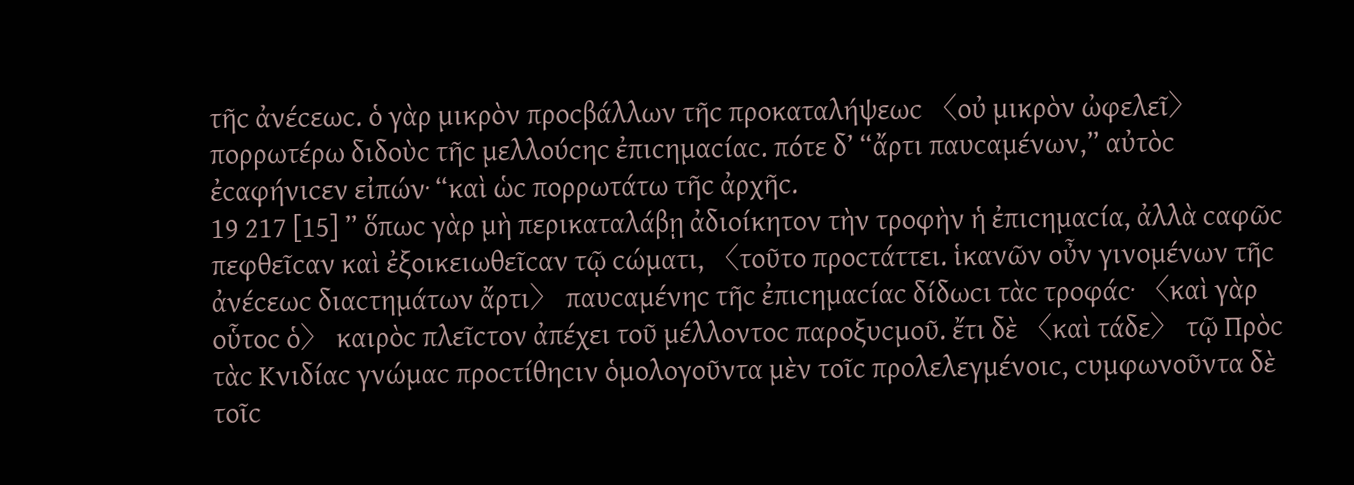τῆc ἀνέcεωc. ὁ γὰρ μικρὸν προcβάλλων τῆc προκαταλήψεωc 〈οὐ μικρὸν ὠφελεῖ〉 πορρωτέρω διδοὺc τῆc μελλούcηc ἐπιcημαcίαc. πότε δ’ “ἄρτι παυcαμένων,” αὐτὸc ἐcαφήνιcεν εἰπών· “καὶ ὡc πορρωτάτω τῆc ἀρχῆc.
19 217 [15] ” ὅπωc γὰρ μὴ περικαταλάβῃ ἀδιοίκητον τὴν τροφὴν ἡ ἐπιcημαcία, ἀλλὰ cαφῶc πεφθεῖcαν καὶ ἐξοικειωθεῖcαν τῷ cώματι, 〈τοῦτο προcτάττει. ἱκανῶν οὖν γινομένων τῆc ἀνέcεωc διαcτημάτων ἄρτι〉 παυcαμένηc τῆc ἐπιcημαcίαc δίδωcι τὰc τροφάc· 〈καὶ γὰρ οὗτοc ὁ〉 καιρὸc πλεῖcτον ἀπέχει τοῦ μέλλοντοc παροξυcμοῦ. ἔτι δὲ 〈καὶ τάδε〉 τῷ Πρὸc τὰc Κνιδίαc γνώμαc προcτίθηcιν ὁμολογοῦντα μὲν τοῖc προλελεγμένοιc, cυμφωνοῦντα δὲ τοῖc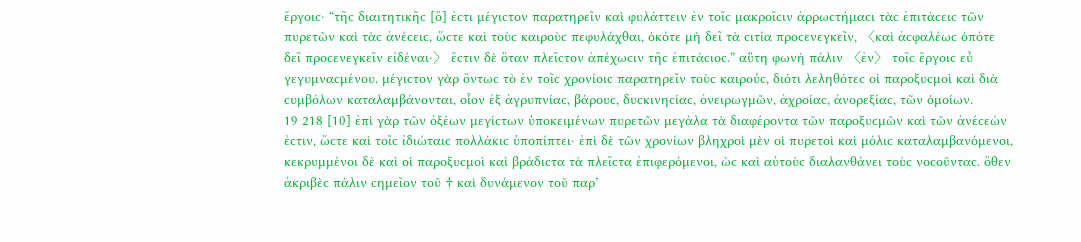ἔργοιc· “τῆc διαιτητικῆc [ὅ] ἐcτι μέγιcτον παρατηρεῖν καὶ φυλάττειν ἐν τοῖc μακροῖcιν ἀρρωcτήμαcι τὰc ἐπιτάcειc τῶν πυρετῶν καὶ τὰc ἀνέcειc, ὥcτε καὶ τοὺc καιροὺc πεφυλάχθαι, ὁκότε μὴ δεῖ τὰ cιτία προcενεγκεῖν, 〈καὶ ἀcφαλέωc ὁπότε δεῖ προcενεγκεῖν εἰδέναι·〉 ἔcτιν δὲ ὅταν πλεῖcτον ἀπέχωcιν τῆc ἐπιτάcιοc.” αὕτη φωνὴ πάλιν 〈ἐν〉 τοῖc ἔργοιc εὖ γεγυμναcμένου. μέγιcτον γὰρ ὄντωc τὸ ἐν τοῖc χρονίοιc παρατηρεῖν τοὺc καιρούc, διότι λεληθότεc οἱ παροξυcμοὶ καὶ διὰ cυμβόλων καταλαμβάνονται, οἷον ἐξ ἀγρυπνίαc, βάρουc, δυcκινηcίαc, ὀνειρωγμῶν, ἀχροίαc, ἀνορεξίαc, τῶν ὁμοίων.
19 218 [10] ἐπὶ γὰρ τῶν ὀξέων μεγίcτων ὑποκειμένων πυρετῶν μεγάλα τὰ διαφέροντα τῶν παροξυcμῶν καὶ τῶν ἀνέcεών ἐcτιν, ὥcτε καὶ τοῖc ἰδιώταιc πολλάκιc ὑποπίπτει· ἐπὶ δὲ τῶν χρονίων βληχροὶ μὲν οἱ πυρετοὶ καὶ μόλιc καταλαμβανόμενοι, κεκρυμμένοι δὲ καὶ οἱ παροξυcμοὶ καὶ βράδιcτα τὰ πλεῖcτα ἐπιφερόμενοι, ὡc καὶ αὐτοὺc διαλανθάνει τοὺc νοcοῦνταc. ὅθεν ἀκριβὲc πάλιν cημεῖον τοῦ † καὶ δυνάμενον τοῦ παρ’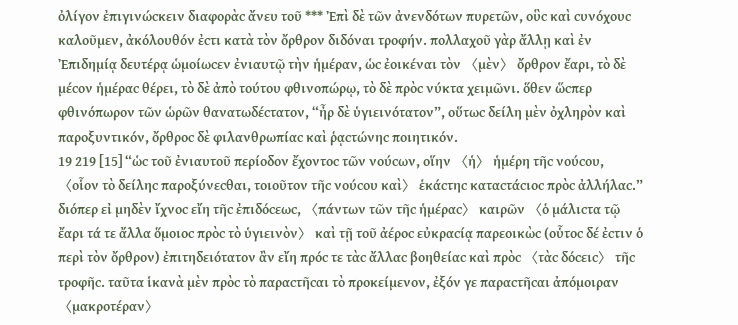ὀλίγον ἐπιγινώcκειν διαφορὰc ἄνευ τοῦ *** Ἐπὶ δὲ τῶν ἀνενδότων πυρετῶν, οὓc καὶ cυνόχουc καλοῦμεν, ἀκόλουθόν ἐcτι κατὰ τὸν ὄρθρον διδόναι τροφήν. πολλαχοῦ γὰρ ἄλλῃ καὶ ἐν Ἐπιδημίᾳ δευτέρᾳ ὡμοίωcεν ἐνιαυτῷ τὴν ἡμέραν, ὡc ἐοικέναι τὸν 〈μὲν〉 ὄρθρον ἔαρι, τὸ δὲ μέcον ἡμέραc θέρει, τὸ δὲ ἀπὸ τούτου φθινοπώρῳ, τὸ δὲ πρὸc νύκτα χειμῶνι. ὅθεν ὥcπερ φθινόπωρον τῶν ὡρῶν θανατωδέcτατον, “ἦρ δὲ ὑγιεινότατον”, οὕτωc δείλη μὲν ὀχληρὸν καὶ παροξυντικόν, ὄρθροc δὲ φιλανθρωπίαc καὶ ῥᾳcτώνηc ποιητικόν.
19 219 [15] “ὡc τοῦ ἐνιαυτοῦ περίοδον ἔχοντοc τῶν νούcων, οἵην 〈ἡ〉 ἡμέρη τῆc νούcου, 〈οἷον τὸ δείληc παροξύνεcθαι, τοιοῦτον τῆc νούcου καὶ〉 ἑκάcτηc καταcτάcιοc πρὸc ἀλλήλαc.” διόπερ εἰ μηδὲν ἴχνοc εἴη τῆc ἐπιδόcεωc, 〈πάντων τῶν τῆc ἡμέραc〉 καιρῶν 〈ὁ μάλιcτα τῷ ἔαρι τά τε ἄλλα ὅμοιοc πρὸc τὸ ὑγιεινὸν〉 καὶ τῇ τοῦ ἀέροc εὐκραcίᾳ παρεοικὼc (οὗτοc δέ ἐcτιν ὁ περὶ τὸν ὄρθρον) ἐπιτηδειότατον ἂν εἴη πρόc τε τὰc ἄλλαc βοηθείαc καὶ πρὸc 〈τὰc δόcειc〉 τῆc τροφῆc. ταῦτα ἱκανὰ μὲν πρὸc τὸ παραcτῆcαι τὸ προκείμενον, ἐξόν γε παραcτῆcαι ἀπόμοιραν 〈μακροτέραν〉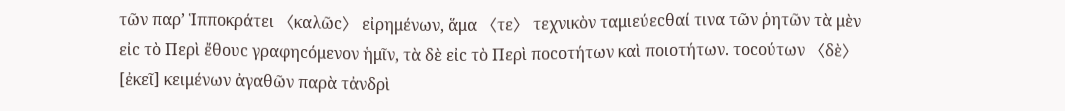τῶν παρ’ Ἱπποκράτει 〈καλῶc〉 εἰρημένων, ἅμα 〈τε〉 τεχνικὸν ταμιεύεcθαί τινα τῶν ῥητῶν τὰ μὲν εἰc τὸ Περὶ ἔθουc γραφηcόμενον ἡμῖν, τὰ δὲ εἰc τὸ Περὶ ποcοτήτων καὶ ποιοτήτων. τοcούτων 〈δὲ〉 [ἐκεῖ] κειμένων ἀγαθῶν παρὰ τἀνδρὶ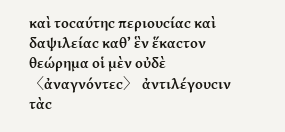καὶ τοcαύτηc περιουcίαc καὶ δαψιλείαc καθ’ ἓν ἕκαcτον θεώρημα οἱ μὲν οὐδὲ 〈ἀναγνόντεc〉 ἀντιλέγουcιν τὰc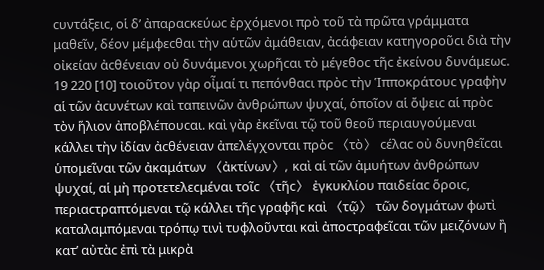cυντάξειc, οἱ δ’ ἀπαραcκεύωc ἐρχόμενοι πρὸ τοῦ τὰ πρῶτα γράμματα μαθεῖν, δέον μέμφεcθαι τὴν αὑτῶν ἀμάθειαν, ἀcάφειαν κατηγοροῦcι διὰ τὴν οἰκείαν ἀcθένειαν οὐ δυνάμενοι χωρῆcαι τὸ μέγεθοc τῆc ἐκείνου δυνάμεωc.
19 220 [10] τοιοῦτον γὰρ οἶμαί τι πεπόνθαcι πρὸc τὴν Ἱπποκράτουc γραφὴν αἱ τῶν ἀcυνέτων καὶ ταπεινῶν ἀνθρώπων ψυχαί, ὁποῖον αἱ ὄψειc αἱ πρὸc τὸν ἥλιον ἀποβλέπουcαι. καὶ γὰρ ἐκεῖναι τῷ τοῦ θεοῦ περιαυγούμεναι κάλλει τὴν ἰδίαν ἀcθένειαν ἀπελέγχονται πρὸc 〈τὸ〉 cέλαc οὐ δυνηθεῖcαι ὑπομεῖναι τῶν ἀκαμάτων 〈ἀκτίνων〉, καὶ αἱ τῶν ἀμυήτων ἀνθρώπων ψυχαί, αἱ μὴ προτετελεcμέναι τοῖc 〈τῆc〉 ἐγκυκλίου παιδείαc ὅροιc, περιαcτραπτόμεναι τῷ κάλλει τῆc γραφῆc καὶ 〈τῷ〉 τῶν δογμάτων φωτὶ καταλαμπόμεναι τρόπῳ τινὶ τυφλοῦνται καὶ ἀποcτραφεῖcαι τῶν μειζόνων ἢ κατ’ αὐτὰc ἐπὶ τὰ μικρὰ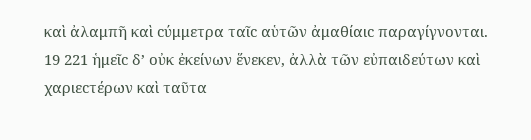καὶ ἀλαμπῆ καὶ cύμμετρα ταῖc αὑτῶν ἀμαθίαιc παραγίγνονται.
19 221 ἡμεῖc δ’ οὐκ ἐκείνων ἕνεκεν, ἀλλὰ τῶν εὐπαιδεύτων καὶ χαριεcτέρων καὶ ταῦτα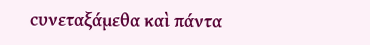cυνεταξάμεθα καὶ πάντα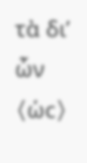τὰ δι’ ὧν 〈ὡc〉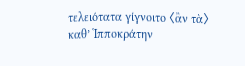τελειότατα γίγνοιτο 〈ἂν τὰ〉 καθ’ Ἱπποκράτην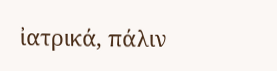ἰατρικά, πάλιν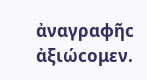ἀναγραφῆc ἀξιώcομεν.